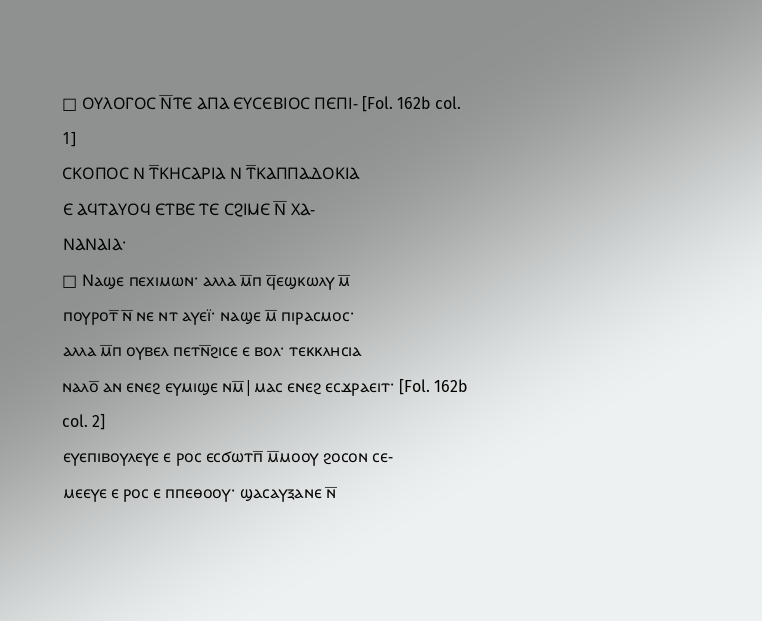□ ⲞⲨⲖⲞⲄⲞⲤ Ⲛ̅ⲦⲈ ⲀⲠⲀ ⲈⲨⲤⲈⲂⲒⲞⲤ ⲠⲈⲠⲒ‐ [Fol. 162b col. 1]
ⲤⲔⲞⲠⲞⲤ Ⲛ Ⲧ̅ⲔⲎⲤⲀⲢⲒⲀ Ⲛ Ⲧ̅ⲔⲀⲠⲠⲀⲆⲞⲔⲒⲀ
Ⲉ ⲀϤⲦⲀⲨⲞϤ ⲈⲦⲂⲈ ⲦⲈ ⲤϨⲒⲘⲈ Ⲛ̅ ⲬⲀ‐
ⲚⲀⲚⲀⲒⲀ·
□ Ⲛⲁϣⲉ ⲡⲉⲭⲓⲙⲱⲛ· ⲁⲗⲗⲁ ⲙ̅ⲡ ϥ̅ⲉϣⲕⲱⲗⲩ ⲙ̅
ⲡⲟⲩⲣⲟⲧ̅ ⲛ̅ ⲛⲉ ⲛⲧ ⲁⲩⲉⲓ̈· ⲛⲁϣⲉ ⲙ̅ ⲡⲓⲣⲁⲥⲙⲟⲥ·
ⲁⲗⲗⲁ ⲙ̅ⲡ ⲟⲩⲃⲉⲗ ⲡⲉⲧⲛ̅ϩⲓⲥⲉ ⲉ ⲃⲟⲗ· ⲧⲉⲕⲕⲗⲏⲥⲓⲁ
ⲛⲁⲗⲟ̅ ⲁⲛ ⲉⲛⲉϩ ⲉⲩⲙⲓϣⲉ ⲛⲙ̅|ⲙⲁⲥ ⲉⲛⲉϩ ⲉⲥϫⲣⲁⲉⲓⲧ· [Fol. 162b col. 2]
ⲉⲩⲉⲡⲓⲃⲟⲩⲗⲉⲩⲉ ⲉ ⲣⲟⲥ ⲉⲥϭⲱⲧⲡ̅ ⲙ̅ⲙⲟⲟⲩ ϩⲟⲥⲟⲛ ⲥⲉ‐
ⲙⲉⲉⲩⲉ ⲉ ⲣⲟⲥ ⲉ ⲡⲡⲉⲑⲟⲟⲩ· ϣⲁⲥⲁⲩⲝⲁⲛⲉ ⲛ̅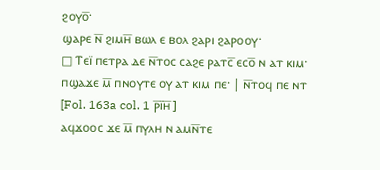ϩⲟⲩⲟ̅·
ϣⲁⲣⲉ ⲛ̅ ϩⲓⲙⲏ̅ ⲃⲱⲗ ⲉ ⲃⲟⲗ ϩⲁⲣⲓ ϩⲁⲣⲟⲟⲩ·
□ Ⲧⲉⲓ̈ ⲡⲉⲧⲣⲁ ⲇⲉ ⲛ̅ⲧⲟⲥ ⲥⲁϩⲉ ⲣⲁⲧⲥ̅ ⲉⲥⲟ̅ ⲛ ⲁⲧ ⲕⲓⲙ·
ⲡϣⲁϫⲉ ⲙ̅ ⲡⲛⲟⲩⲧⲉ ⲟⲩ ⲁⲧ ⲕⲓⲙ ⲡⲉ· | ⲛ̅ⲧⲟϥ ⲡⲉ ⲛⲧ [Fol. 163a col. 1 ⲣ̅ⲓ̅ⲏ̅]
ⲁϥϫⲟⲟⲥ ϫⲉ ⲙ̅ ⲡⲩⲗⲏ ⲛ ⲁⲙⲛ̅ⲧⲉ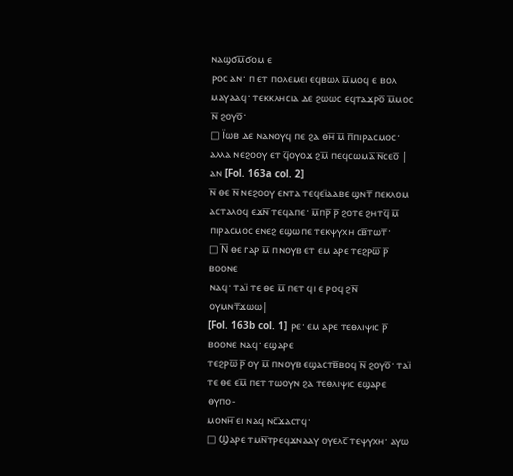ⲛⲁϣϭⲙ̅ϭⲟⲙ ⲉ
ⲣⲟⲥ ⲁⲛ· ⲡ ⲉⲧ ⲡⲟⲗⲉⲙⲉⲓ ⲉϥⲃⲱⲗ ⲙ̅ⲙⲟϥ ⲉ ⲃⲟⲗ
ⲙⲁⲩⲁⲁϥ· ⲧⲉⲕⲕⲗⲏⲥⲓⲁ ⲇⲉ ϩⲱⲱⲥ ⲉϥⲧⲁϫⲣⲟ̅ ⲙ̅ⲙⲟⲥ
ⲛ̅ ϩⲟⲩⲟ̅·
□ Ⲓ̈ⲱⲃ ⲇⲉ ⲛⲁⲛⲟⲩϥ ⲡⲉ ϩⲁ ⲑⲏ̅ ⲙ̅ ⲡ̅ⲡⲓⲣⲁⲥⲙⲟⲥ·
ⲁⲗⲗⲁ ⲛⲉϩⲟⲟⲩ ⲉⲧ ϥ̅ⲟⲩⲟϫ ϩⲙ̅ ⲡⲉϥⲥⲱⲙⲁ̅ ⲛ̅ⲥⲉⲟ̅ | ⲁⲛ [Fol. 163a col. 2]
ⲛ̅ ⲑⲉ ⲛ̅ ⲛⲉϩⲟⲟⲩ ⲉⲛⲧⲁ ⲧⲉϥⲉⲓ̈ⲁⲁⲃⲉ ϣⲛⲧ̅ ⲡⲉⲕⲗⲟⲙ
ⲁⲥⲧⲁⲗⲟϥ ⲉϫⲛ̅ ⲧⲉϥⲁⲡⲉ· ⲙ̅ⲡⲣ̅ ⲣ̅ ϩⲟⲧⲉ ϩⲏⲧϥ̅ ⲙ̅
ⲡⲓⲣⲁⲥⲙⲟⲥ ⲉⲛⲉϩ ⲉϣⲱⲡⲉ ⲧⲉⲕⲯⲩⲭⲏ ⲥⲃ̅ⲧⲱⲧ̅·
□ Ⲛ̅ ⲑⲉ ⲅⲁⲣ ⲙ̅ ⲡⲛⲟⲩⲃ ⲉⲧ ⲉⲙ ⲁⲣⲉ ⲧⲉϩⲣⲱ̅ ⲣ̅ ⲃⲟⲟⲛⲉ
ⲛⲁϥ· ⲧⲁⲓ̈ ⲧⲉ ⲑⲉ ⲙ̅ ⲡⲉⲧ ϥⲓ ⲉ ⲣⲟϥ ϩⲛ̅ ⲟⲩⲙⲛⲧ̅ϫⲱⲱ|
[Fol. 163b col. 1] ⲣⲉ· ⲉⲙ ⲁⲣⲉ ⲧⲉⲑⲗⲓⲯⲓⲥ ⲣ̅ ⲃⲟⲟⲛⲉ ⲛⲁϥ· ⲉϣⲁⲣⲉ
ⲧⲉϩⲣⲱ̅ ⲣ̅ ⲟⲩ ⲙ̅ ⲡⲛⲟⲩⲃ ⲉϣⲁⲥⲧⲃ̅ⲃⲟϥ ⲛ̅ ϩⲟⲩⲟ̅· ⲧⲁⲓ̈
ⲧⲉ ⲑⲉ ⲉⲙ̅ ⲡⲉⲧ ⲧⲱⲟⲩⲛ ϩⲁ ⲧⲉⲑⲗⲓⲯⲓⲥ ⲉϣⲁⲣⲉ ⲑⲩⲡⲟ‐
ⲙⲟⲛⲏ̅ ⲉⲓ ⲛⲁϥ ⲛⲥ̅ϫⲁⲥⲧϥ·
□ Ϣⲁⲣⲉ ⲧⲙⲛ̅ⲧⲣⲉϥϫⲛⲁⲁⲩ ⲟⲩⲉⲗⲥ̅ ⲧⲉⲯⲩⲭⲏ· ⲁⲩⲱ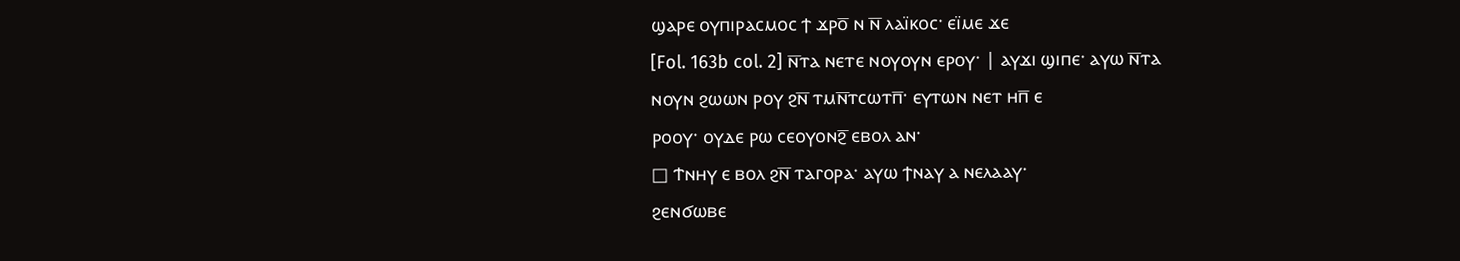ϣⲁⲣⲉ ⲟⲩⲡⲓⲣⲁⲥⲙⲟⲥ ϯ ϫⲣⲟ̅ ⲛ ⲛ̅ ⲗⲁⲓ̈ⲕⲟⲥ· ⲉⲓ̈ⲙⲉ ϫⲉ
[Fol. 163b col. 2] ⲛ̅ⲧⲁ ⲛⲉⲧⲉ ⲛⲟⲩⲟⲩⲛ ⲉⲣⲟⲩ· | ⲁⲩϫⲓ ϣⲓⲡⲉ· ⲁⲩⲱ ⲛ̅ⲧⲁ
ⲛⲟⲩⲛ ϩⲱⲱⲛ ⲣⲟⲩ ϩⲛ̅ ⲧⲙⲛ̅ⲧⲥⲱⲧⲡ̅· ⲉⲩⲧⲱⲛ ⲛⲉⲧ ⲏⲡ̅ ⲉ
ⲣⲟⲟⲩ· ⲟⲩⲇⲉ ⲣⲱ ⲥⲉⲟⲩⲟⲛϩ̅ ⲉⲃⲟⲗ ⲁⲛ·
□ Ϯⲛⲏⲩ ⲉ ⲃⲟⲗ ϩⲛ̅ ⲧⲁⲅⲟⲣⲁ· ⲁⲩⲱ ϯⲛⲁⲩ ⲁ ⲛⲉⲗⲁⲁⲩ·
ϩⲉⲛϭⲱⲃⲉ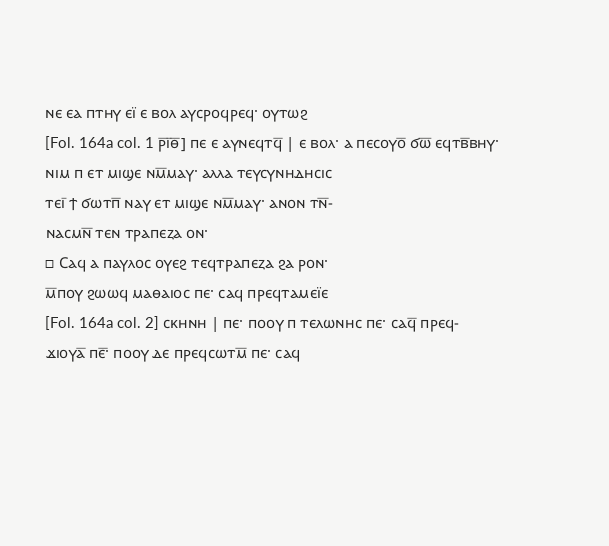ⲛⲉ ⲉⲁ ⲡⲧⲏⲩ ⲉⲓ̈ ⲉ ⲃⲟⲗ ⲁⲩⲥⲣⲟϥⲣⲉϥ· ⲟⲩⲧⲱϩ
[Fol. 164a col. 1 ⲣ̅ⲓ̅ⲑ̅] ⲡⲉ ⲉ ⲁⲩⲛⲉϥⲧϥ̅ | ⲉ ⲃⲟⲗ· ⲁ ⲡⲉⲥⲟⲩⲟ̅ ϭⲱ̅ ⲉϥⲧⲃ̅ⲃⲏⲩ·
ⲛⲓⲙ ⲡ ⲉⲧ ⲙⲓϣⲉ ⲛⲙ̅ⲙⲁⲩ· ⲁⲗⲗⲁ ⲧⲉⲩⲥⲩⲛⲏⲇⲏⲥⲓⲥ
ⲧⲉⲓ̅ ϯ ϭⲱⲧⲡ̅ ⲛⲁⲩ ⲉⲧ ⲙⲓϣⲉ ⲛⲙ̅ⲙⲁⲩ· ⲁⲛⲟⲛ ⲧⲛ̅‐
ⲛⲁⲥⲙⲛ̅ ⲧⲉⲛ ⲧⲣⲁⲡⲉⲍⲁ ⲟⲛ·
□ Ⲥⲁϥ ⲁ ⲡⲁⲩⲗⲟⲥ ⲟⲩⲉϩ ⲧⲉϥⲧⲣⲁⲡⲉⲍⲁ ϩⲁ ⲣⲟⲛ·
ⲙ̅ⲡⲟⲩ ϩⲱⲱϥ ⲙⲁⲑⲁⲓⲟⲥ ⲡⲉ· ⲥⲁϥ ⲡⲣⲉϥⲧⲁⲙⲉⲓ̈ⲉ
[Fol. 164a col. 2] ⲥⲕⲏⲛⲏ | ⲡⲉ· ⲡⲟⲟⲩ ⲡ ⲧⲉⲗⲱⲛⲏⲥ ⲡⲉ· ⲥⲁϥ̅ ⲡⲣⲉϥ‐
ϫⲓⲟⲩⲁ̅ ⲡⲉ̅· ⲡⲟⲟⲩ ⲇⲉ ⲡⲣⲉϥⲥⲱⲧⲙ̅ ⲡⲉ· ⲥⲁϥ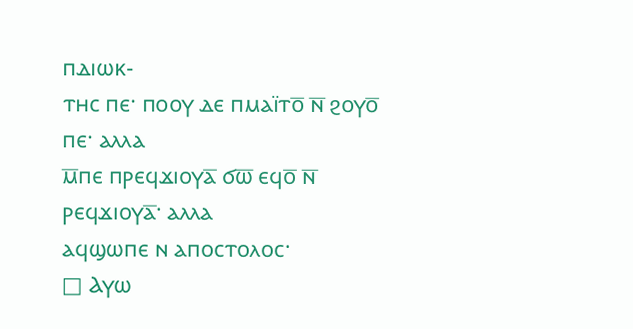ⲡⲇⲓⲱⲕ‐
ⲧⲏⲥ ⲡⲉ· ⲡⲟⲟⲩ ⲇⲉ ⲡⲙⲁⲓ̈ⲧⲟ̅ ⲛ̅ ϩⲟⲩⲟ̅ ⲡⲉ· ⲁⲗⲗⲁ
ⲙ̅ⲡⲉ ⲡⲣⲉϥϫⲓⲟⲩⲁ̅ ϭⲱ̅ ⲉϥⲟ̅ ⲛ̅ ⲣⲉϥϫⲓⲟⲩⲁ̅· ⲁⲗⲗⲁ
ⲁϥϣⲱⲡⲉ ⲛ ⲁⲡⲟⲥⲧⲟⲗⲟⲥ·
□ Ⲁⲩⲱ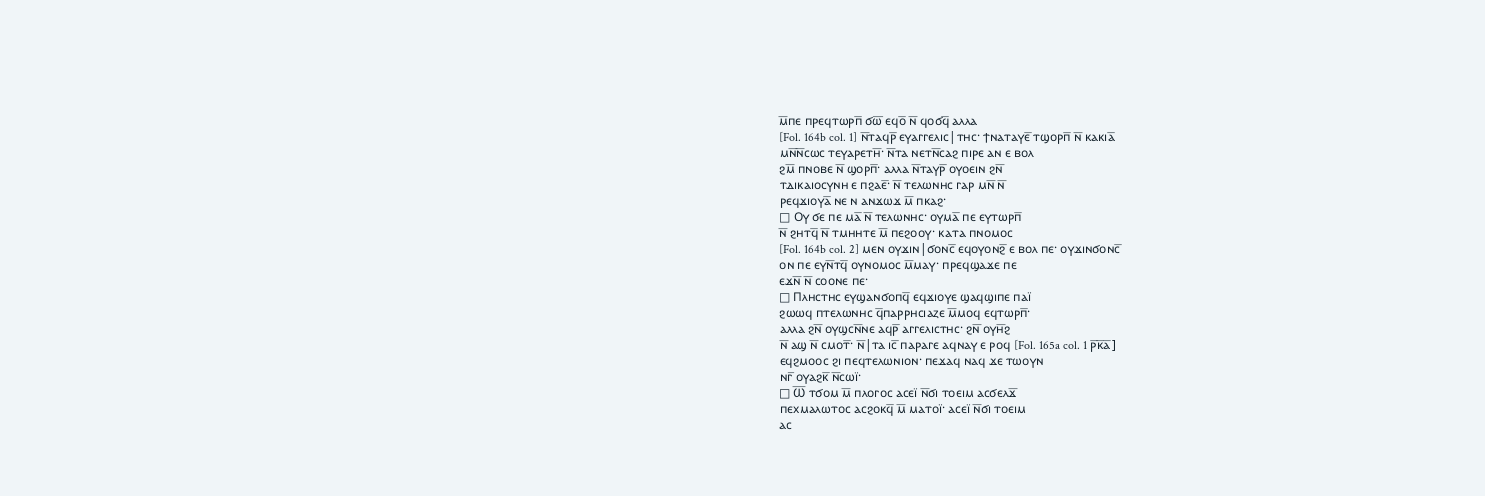ⲙ̅ⲡⲉ ⲡⲣⲉϥⲧⲱⲣⲡ̅ ϭⲱ̅ ⲉϥⲟ̅ ⲛ̅ ϥⲟϭϥ̅ ⲁⲗⲗⲁ
[Fol. 164b col. 1] ⲛ̅ⲧⲁϥⲣ̅ ⲉⲩⲁⲅⲅⲉⲗⲓⲥ|ⲧⲏⲥ· ϯⲛⲁⲧⲁⲩⲉ̅ ⲧϣⲟⲣⲡ̅ ⲛ̅ ⲕⲁⲕⲓⲁ̅
ⲙⲛ̅ⲛ̅ⲥⲱⲥ ⲧⲉⲩⲁⲣⲉⲧⲏ̅· ⲛ̅ⲧⲁ ⲛⲉⲧⲛ̅ⲥⲁϩ ⲡⲓⲣⲉ ⲁⲛ ⲉ ⲃⲟⲗ
ϩⲙ̅ ⲡⲛⲟⲃⲉ ⲛ̅ ϣⲟⲣⲡ̅· ⲁⲗⲗⲁ ⲛ̅ⲧⲁⲩⲣ̅ ⲟⲩⲟⲉⲓⲛ ϩⲛ̅
ⲧⲇⲓⲕⲁⲓⲟⲥⲩⲛⲏ ⲉ ⲡϩⲁⲉ̅· ⲛ̅ ⲧⲉⲗⲱⲛⲏⲥ ⲅⲁⲣ ⲙⲛ̅ ⲛ̅
ⲣⲉϥϫⲓⲟⲩⲁ̅ ⲛⲉ ⲛ ⲁⲛϫⲱϫ ⲙ̅ ⲡⲕⲁϩ·
□ Ⲟⲩ ϭⲉ ⲡⲉ ⲙⲁ̅ ⲛ̅ ⲧⲉⲗⲱⲛⲏⲥ· ⲟⲩⲙⲁ̅ ⲡⲉ ⲉⲩⲧⲱⲣⲡ̅
ⲛ̅ ϩⲏⲧϥ̅ ⲛ̅ ⲧⲙⲏⲏⲧⲉ ⲙ̅ ⲡⲉϩⲟⲟⲩ· ⲕⲁⲧⲁ ⲡⲛⲟⲙⲟⲥ
[Fol. 164b col. 2] ⲙⲉⲛ ⲟⲩϫⲓⲛ|ϭⲟⲛⲥ̅ ⲉϥⲟⲩⲟⲛϩ̅ ⲉ ⲃⲟⲗ ⲡⲉ· ⲟⲩϫⲓⲛϭⲟⲛⲥ̅
ⲟⲛ ⲡⲉ ⲉⲩⲛ̅ⲧϥ̅ ⲟⲩⲛⲟⲙⲟⲥ ⲙ̅ⲙⲁⲩ· ⲡⲣⲉϥϣⲁϫⲉ ⲡⲉ
ⲉϫⲛ̅ ⲛ̅ ⲥⲟⲟⲛⲉ ⲡⲉ·
□ Ⲡⲗⲏⲥⲧⲏⲥ ⲉⲩϣⲁⲛϭⲟⲡϥ̅ ⲉϥϫⲓⲟⲩⲉ ϣⲁϥϣⲓⲡⲉ ⲡⲁⲓ̈
ϩⲱⲱϥ ⲡⲧⲉⲗⲱⲛⲏⲥ ϥ̅ⲡⲁⲣⲣⲏⲥⲓⲁⲍⲉ ⲙ̅ⲙⲟϥ ⲉϥⲧⲱⲣⲡ̅·
ⲁⲗⲗⲁ ϩⲛ̅ ⲟⲩϣⲥⲛ̅ⲛⲉ ⲁϥⲣ̅ ⲁⲅⲅⲉⲗⲓⲥⲧⲏⲥ· ϩⲛ̅ ⲟⲩⲏ̅ϩ
ⲛ̅ ⲁϣ ⲛ̅ ⲥⲙⲟⲧ̅· ⲛ̅|ⲧⲁ ⲓⲥ̅ ⲡⲁⲣⲁⲅⲉ ⲁϥⲛⲁⲩ ⲉ ⲣⲟϥ [Fol. 165a col. 1 ⲣ̅ⲕ̅ⲁ̅]
ⲉϥϩⲙⲟⲟⲥ ϩⲓ ⲡⲉϥⲧⲉⲗⲱⲛⲓⲟⲛ· ⲡⲉϫⲁϥ ⲛⲁϥ ϫⲉ ⲧⲱⲟⲩⲛ
ⲛⲅ̅ ⲟⲩⲁϩⲕ̅ ⲛ̅ⲥⲱⲓ̈·
□ Ⲱ̅ ⲧϭⲟⲙ ⲙ̅ ⲡⲗⲟⲅⲟⲥ ⲁⲥⲉⲓ̈ ⲛ̅ϭⲓ ⲧⲟⲉⲓⲙ ⲁⲥϭⲉⲗϫ̅
ⲡⲉⲭⲙⲁⲗⲱⲧⲟⲥ ⲁⲥϩⲟⲕϥ̅ ⲙ̅ ⲙⲁⲧⲟⲓ̈· ⲁⲥⲉⲓ̈ ⲛ̅ϭⲓ ⲧⲟⲉⲓⲙ
ⲁⲥ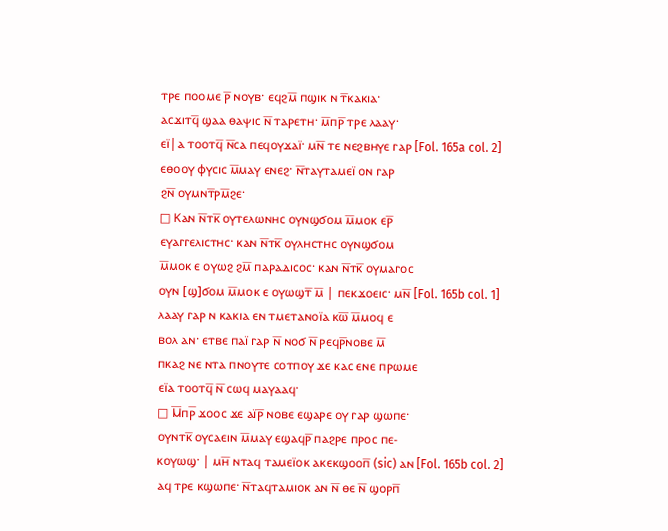ⲧⲣⲉ ⲡⲟⲟⲙⲉ ⲣ̅ ⲛⲟⲩⲃ· ⲉϥϩⲙ̅ ⲡϣⲓⲕ ⲛ ⲧ̅ⲕⲁⲕⲓⲁ·
ⲁⲥϫⲓⲧϥ̅ ϣⲁⲁ ⲑⲁⲯⲓⲥ ⲛ̅ ⲧⲁⲣⲉⲧⲏ· ⲙ̅ⲡⲣ̅ ⲧⲣⲉ ⲗⲁⲁⲩ·
ⲉⲓ̈|ⲁ ⲧⲟⲟⲧϥ̅ ⲛ̅ⲥⲁ ⲡⲉϥⲟⲩϫⲁⲓ̈· ⲙⲛ̅ ⲧⲉ ⲛⲉϩⲃⲏⲩⲉ ⲅⲁⲣ [Fol. 165a col. 2]
ⲉⲑⲟⲟⲩ ⲫⲩⲥⲓⲥ ⲙ̅ⲙⲁⲩ ⲉⲛⲉϩ· ⲛ̅ⲧⲁⲩⲧⲁⲙⲉⲓ̈ ⲟⲛ ⲅⲁⲣ
ϩⲛ̅ ⲟⲩⲙⲛⲧ̅ⲣⲙ̅ϩⲉ·
□ Ⲕⲁⲛ ⲛ̅ⲧⲕ̅ ⲟⲩⲧⲉⲗⲱⲛⲏⲥ ⲟⲩⲛϣϭⲟⲙ ⲙ̅ⲙⲟⲕ ⲉⲣ̅
ⲉⲩⲁⲅⲅⲉⲗⲓⲥⲧⲏⲥ· ⲕⲁⲛ ⲛ̅ⲧⲕ̅ ⲟⲩⲗⲏⲥⲧⲏⲥ ⲟⲩⲛϣϭⲟⲙ
ⲙ̅ⲙⲟⲕ ⲉ ⲟⲩⲱϩ ϩⲙ̅ ⲡⲁⲣⲁⲇⲓⲥⲟⲥ· ⲕⲁⲛ ⲛ̅ⲧⲕ̅ ⲟⲩⲙⲁⲅⲟⲥ
ⲟⲩⲛ [ϣ]ϭⲟⲙ ⲙ̅ⲙⲟⲕ ⲉ ⲟⲩⲱϣⲧ̅ ⲙ̅ | ⲡⲉⲕϫⲟⲉⲓⲥ· ⲙⲛ̅ [Fol. 165b col. 1]
ⲗⲁⲁⲩ ⲅⲁⲣ ⲛ ⲕⲁⲕⲓⲁ ⲉⲛ ⲧⲙⲉⲧⲁⲛⲟⲓ̈ⲁ ⲕⲱ̅ ⲙ̅ⲙⲟϥ ⲉ
ⲃⲟⲗ ⲁⲛ· ⲉⲧⲃⲉ ⲡⲁⲓ̈ ⲅⲁⲣ ⲛ̅ ⲛⲟϭ ⲛ̅ ⲣⲉϥⲣ̅ⲛⲟⲃⲉ ⲙ̅
ⲡⲕⲁϩ ⲛⲉ ⲛⲧⲁ ⲡⲛⲟⲩⲧⲉ ⲥⲟⲧⲡⲟⲩ ϫⲉ ⲕⲁⲥ ⲉⲛⲉ ⲡⲣⲱⲙⲉ
ⲉⲓ̈ⲁ ⲧⲟⲟⲧϥ̅ ⲛ̅ ⲥⲱϥ ⲙⲁⲩⲁⲁϥ·
□ Ⲙ̅ⲡⲣ̅ ϫⲟⲟⲥ ϫⲉ ⲁⲓ̈ⲣ̅ ⲛⲟⲃⲉ ⲉϣⲁⲣⲉ ⲟⲩ ⲅⲁⲣ ϣⲱⲡⲉ·
ⲟⲩⲛⲧⲕ̅ ⲟⲩⲥⲁⲉⲓⲛ ⲙ̅ⲙⲁⲩ ⲉϣⲁϥⲣ̅ ⲡⲁϩⲣⲉ ⲡⲣⲟⲥ ⲡⲉ‐
ⲕⲟⲩⲱϣ· | ⲙⲏ̅ ⲛⲧⲁϥ ⲧⲁⲙⲉⲓ̈ⲟⲕ ⲁⲕⲉⲕϣⲟⲟⲡ̅ (sic) ⲁⲛ [Fol. 165b col. 2]
ⲁϥ ⲧⲣⲉ ⲕϣⲱⲡⲉ· ⲛ̅ⲧⲁϥⲧⲁⲙⲓⲟⲕ ⲁⲛ ⲛ̅ ⲑⲉ ⲛ̅ ϣⲟⲣⲡ̅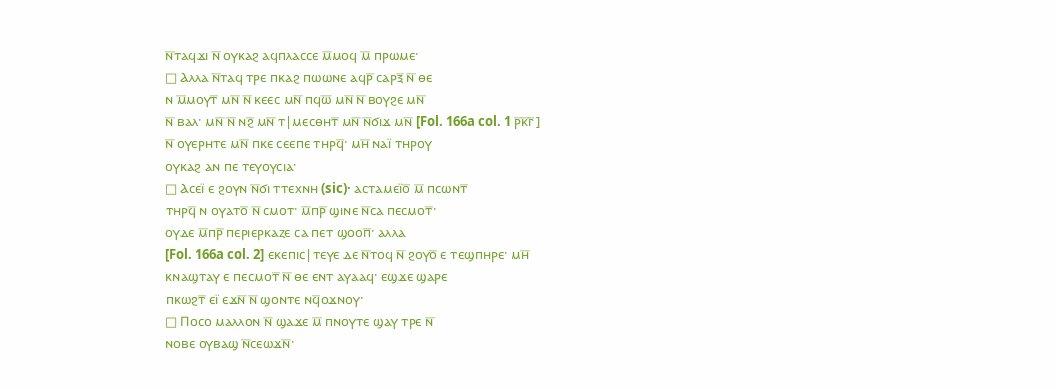ⲛ̅ⲧⲁϥϫⲓ ⲛ̅ ⲟⲩⲕⲁϩ ⲁϥⲡⲗⲁⲥⲥⲉ ⲙ̅ⲙⲟϥ ⲙ̅ ⲡⲣⲱⲙⲉ·
□ Ⲁⲗⲗⲁ ⲛ̅ⲧⲁϥ ⲧⲣⲉ ⲡⲕⲁϩ ⲡⲱⲱⲛⲉ ⲁϥⲣ̅ ⲥⲁⲣⲝ̅ ⲛ̅ ⲑⲉ
ⲛ ⲙ̅ⲙⲟⲩⲧ̅ ⲙⲛ̅ ⲛ̅ ⲕⲉⲉⲥ ⲙⲛ̅ ⲡϥⲱ̅ ⲙⲛ̅ ⲛ̅ ⲃⲟⲩϩⲉ ⲙⲛ̅
ⲛ̅ ⲃⲁⲗ· ⲙⲛ̅ ⲛ̅ ⲛϩ̅ ⲙⲛ̅ ⲧ|ⲙⲉⲥⲑⲏⲧ̅ ⲙⲛ̅ ⲛ̅ϭⲓϫ ⲙⲛ̅ [Fol. 166a col. 1 ⲣ̅ⲕ̅ⲅ̅]
ⲛ̅ ⲟⲩⲉⲣⲏⲧⲉ ⲙⲛ̅ ⲡⲕⲉ ⲥⲉⲉⲡⲉ ⲧⲏⲣϥ̅· ⲙⲏ̅ ⲛⲁⲓ̈ ⲧⲏⲣⲟⲩ
ⲟⲩⲕⲁϩ ⲁⲛ ⲡⲉ ⲧⲉⲩⲟⲩⲥⲓⲁ·
□ Ⲁⲥⲉⲓ̈ ⲉ ϩⲟⲩⲛ ⲛ̅ϭⲓ ⲧⲧⲉⲭⲛⲏ (sic)· ⲁⲥⲧⲁⲙⲉⲓ̈ⲟ̅ ⲙ̅ ⲡⲥⲱⲛⲧ̅
ⲧⲏⲣϥ̅ ⲛ ⲟⲩⲁⲧⲟ̅ ⲛ̅ ⲥⲙⲟⲧ· ⲙ̅ⲡⲣ̅ ϣⲓⲛⲉ ⲛ̅ⲥⲁ ⲡⲉⲥⲙⲟⲧ̅·
ⲟⲩⲇⲉ ⲙ̅ⲡⲣ̅ ⲡⲉⲣⲓⲉⲣⲕⲁⲍⲉ ⲥⲁ ⲡⲉⲧ ϣⲟⲟⲡ̅· ⲁⲗⲗⲁ
[Fol. 166a col. 2] ⲉⲕⲉⲡⲓⲥ|ⲧⲉⲩⲉ ⲇⲉ ⲛ̅ⲧⲟϥ ⲛ̅ ϩⲟⲩⲟ̅ ⲉ ⲧⲉϣⲡⲏⲣⲉ· ⲙⲏ̅
ⲕⲛⲁϣⲧⲁⲩ ⲉ ⲡⲉⲥⲙⲟⲧ̅ ⲛ̅ ⲑⲉ ⲉⲛⲧ ⲁⲩⲁⲁϥ· ⲉϣϫⲉ ϣⲁⲣⲉ
ⲡⲕⲱϩⲧ̅ ⲉⲓ̈ ⲉϫⲛ̅ ⲛ̅ ϣⲟⲛⲧⲉ ⲛϥ̅ⲟϫⲛⲟⲩ·
□ Ⲡⲟⲥⲟ ⲙⲁⲗⲗⲟⲛ ⲛ̅ ϣⲁϫⲉ ⲙ̅ ⲡⲛⲟⲩⲧⲉ ϣⲁⲩ ⲧⲣⲉ ⲛ̅
ⲛⲟⲃⲉ ⲟⲩⲃⲁϣ ⲛ̅ⲥⲉⲱϫⲛ̅·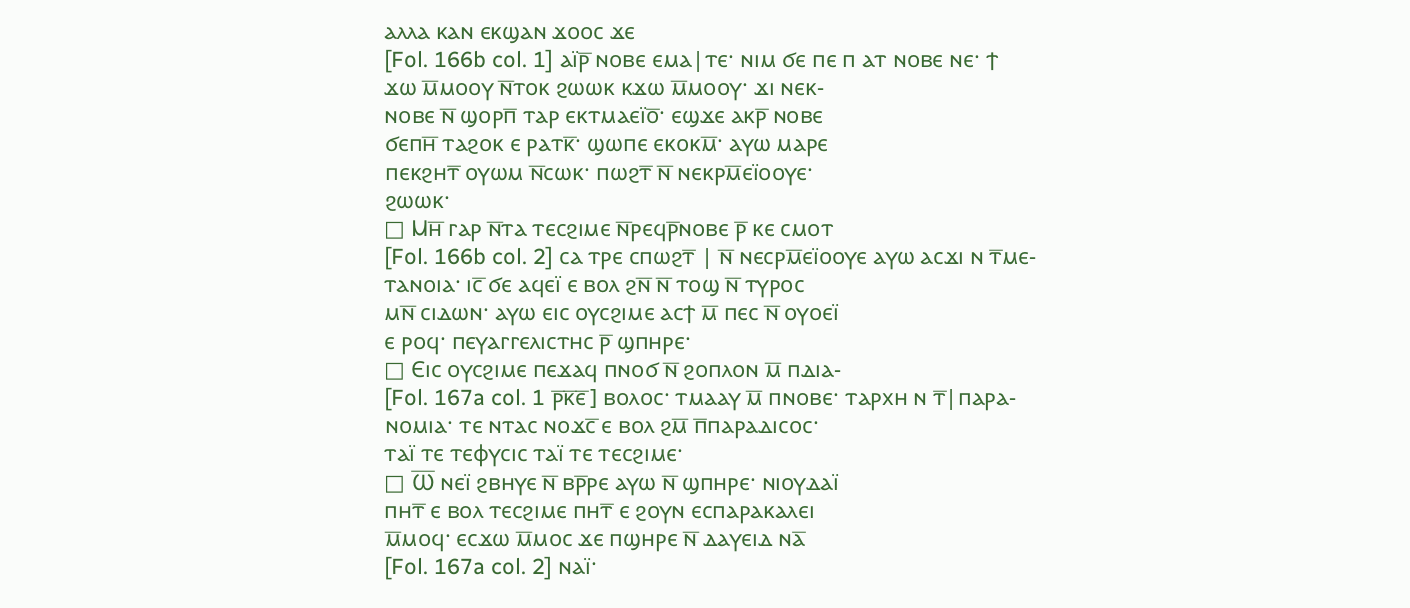ⲁⲗⲗⲁ ⲕⲁⲛ ⲉⲕϣⲁⲛ ϫⲟⲟⲥ ϫⲉ
[Fol. 166b col. 1] ⲁⲓ̈ⲣ̅ ⲛⲟⲃⲉ ⲉⲙⲁ|ⲧⲉ· ⲛⲓⲙ ϭⲉ ⲡⲉ ⲡ ⲁⲧ ⲛⲟⲃⲉ ⲛⲉ· ϯ
ϫⲱ ⲙ̅ⲙⲟⲟⲩ ⲛ̅ⲧⲟⲕ ϩⲱⲱⲕ ⲕϫⲱ ⲙ̅ⲙⲟⲟⲩ· ϫⲓ ⲛⲉⲕ‐
ⲛⲟⲃⲉ ⲛ̅ ϣⲟⲣⲡ̅ ⲧⲁⲣ ⲉⲕⲧⲙⲁⲉⲓ̈ⲟ̅· ⲉϣϫⲉ ⲁⲕⲣ̅ ⲛⲟⲃⲉ
ϭⲉⲡⲏ̅ ⲧⲁϩⲟⲕ ⲉ ⲣⲁⲧⲕ̅· ϣⲱⲡⲉ ⲉⲕⲟⲕⲙ̅· ⲁⲩⲱ ⲙⲁⲣⲉ
ⲡⲉⲕϩⲏⲧ̅ ⲟⲩⲱⲙ ⲛ̅ⲥⲱⲕ· ⲡⲱϩⲧ̅ ⲛ̅ ⲛⲉⲕⲣⲙ̅ⲉⲓ̈ⲟⲟⲩⲉ·
ϩⲱⲱⲕ·
□ Ⲙⲏ̅ ⲅⲁⲣ ⲛ̅ⲧⲁ ⲧⲉⲥϩⲓⲙⲉ ⲛ̅ⲣⲉϥⲣ̅ⲛⲟⲃⲉ ⲣ̅ ⲕⲉ ⲥⲙⲟⲧ
[Fol. 166b col. 2] ⲥⲁ ⲧⲣⲉ ⲥⲡⲱϩⲧ̅ | ⲛ̅ ⲛⲉⲥⲣⲙ̅ⲉⲓ̈ⲟⲟⲩⲉ ⲁⲩⲱ ⲁⲥϫⲓ ⲛ ⲧ̅ⲙⲉ‐
ⲧⲁⲛⲟⲓⲁ· ⲓⲥ̅ ϭⲉ ⲁϥⲉⲓ̈ ⲉ ⲃⲟⲗ ϩⲛ̅ ⲛ̅ ⲧⲟϣ ⲛ̅ ⲧⲩⲣⲟⲥ
ⲙⲛ̅ ⲥⲓⲇⲱⲛ· ⲁⲩⲱ ⲉⲓⲥ ⲟⲩⲥϩⲓⲙⲉ ⲁⲥϯ ⲙ̅ ⲡⲉⲥ ⲛ̅ ⲟⲩⲟⲉⲓ̈
ⲉ ⲣⲟϥ· ⲡⲉⲩⲁⲅⲅⲉⲗⲓⲥⲧⲏⲥ ⲣ̅ ϣⲡⲏⲣⲉ·
□ Ⲉⲓⲥ ⲟⲩⲥϩⲓⲙⲉ ⲡⲉϫⲁϥ ⲡⲛⲟϭ ⲛ̅ ϩⲟⲡⲗⲟⲛ ⲙ̅ ⲡⲇⲓⲁ‐
[Fol. 167a col. 1 ⲣ̅ⲕ̅ⲉ̅] ⲃⲟⲗⲟⲥ· ⲧⲙⲁⲁⲩ ⲙ̅ ⲡⲛⲟⲃⲉ· ⲧⲁⲣⲭⲏ ⲛ ⲧ̅|ⲡⲁⲣⲁ‐
ⲛⲟⲙⲓⲁ· ⲧⲉ ⲛⲧⲁⲥ ⲛⲟϫⲥ̅ ⲉ ⲃⲟⲗ ϩⲙ̅ ⲡ̅ⲡⲁⲣⲁⲇⲓⲥⲟⲥ·
ⲧⲁⲓ̈ ⲧⲉ ⲧⲉⲫⲩⲥⲓⲥ ⲧⲁⲓ̈ ⲧⲉ ⲧⲉⲥϩⲓⲙⲉ·
□ Ⲱ̅ ⲛⲉⲓ̈ ϩⲃⲏⲩⲉ ⲛ̅ ⲃⲣ̅ⲣⲉ ⲁⲩⲱ ⲛ̅ ϣⲡⲏⲣⲉ· ⲛⲓⲟⲩⲇⲁⲓ̈
ⲡⲏⲧ̅ ⲉ ⲃⲟⲗ ⲧⲉⲥϩⲓⲙⲉ ⲡⲏⲧ̅ ⲉ ϩⲟⲩⲛ ⲉⲥⲡⲁⲣⲁⲕⲁⲗⲉⲓ
ⲙ̅ⲙⲟϥ· ⲉⲥϫⲱ ⲙ̅ⲙⲟⲥ ϫⲉ ⲡϣⲏⲣⲉ ⲛ̅ ⲇⲁⲩⲉⲓⲇ ⲛⲁ̅
[Fol. 167a col. 2] ⲛⲁⲓ̈·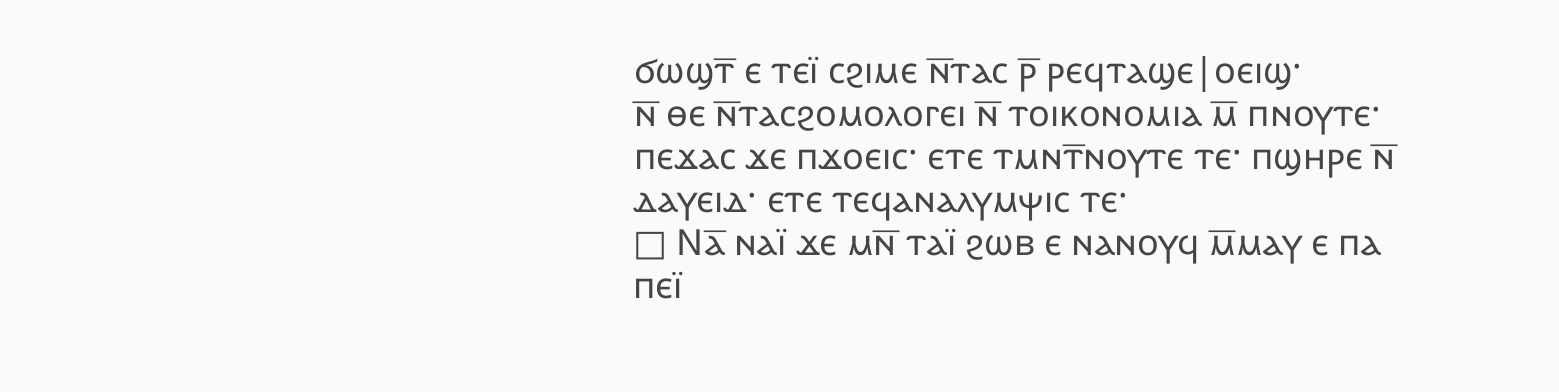ϭⲱϣⲧ̅ ⲉ ⲧⲉⲓ̈ ⲥϩⲓⲙⲉ ⲛ̅ⲧⲁⲥ ⲣ̅ ⲣⲉϥⲧⲁϣⲉ|ⲟⲉⲓϣ·
ⲛ̅ ⲑⲉ ⲛ̅ⲧⲁⲥϩⲟⲙⲟⲗⲟⲅⲉⲓ ⲛ̅ ⲧⲟⲓⲕⲟⲛⲟⲙⲓⲁ ⲙ̅ ⲡⲛⲟⲩⲧⲉ·
ⲡⲉϫⲁⲥ ϫⲉ ⲡϫⲟⲉⲓⲥ· ⲉⲧⲉ ⲧⲙⲛⲧ̅ⲛⲟⲩⲧⲉ ⲧⲉ· ⲡϣⲏⲣⲉ ⲛ̅
ⲇⲁⲩⲉⲓⲇ· ⲉⲧⲉ ⲧⲉϥⲁⲛⲁⲗⲩⲙⲯⲓⲥ ⲧⲉ·
□ Ⲛⲁ̅ ⲛⲁⲓ̈ ϫⲉ ⲙⲛ̅ ⲧⲁⲓ̈ ϩⲱⲃ ⲉ ⲛⲁⲛⲟⲩϥ ⲙ̅ⲙⲁⲩ ⲉ ⲡⲁ
ⲡⲉⲓ̈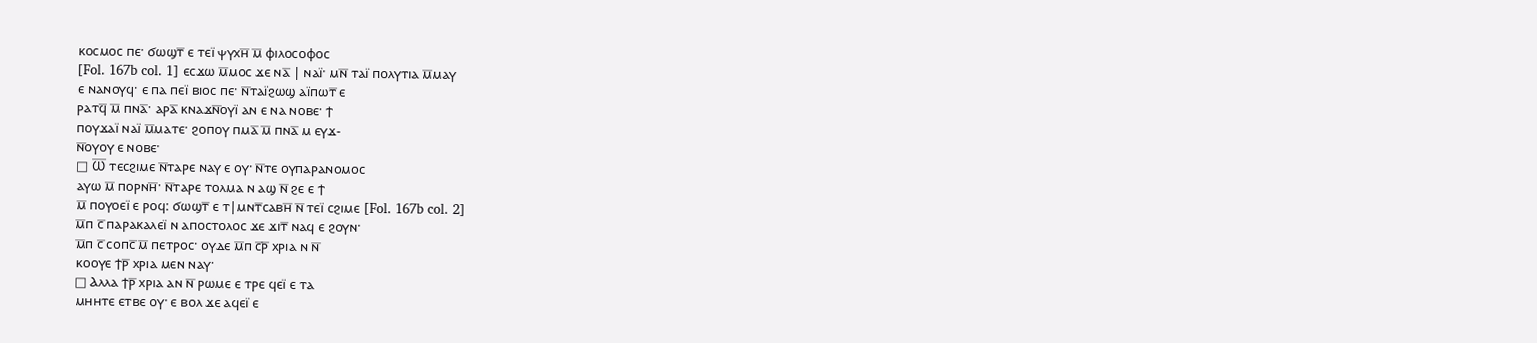ⲕⲟⲥⲙⲟⲥ ⲡⲉ· ϭⲱϣⲧ̅ ⲉ ⲧⲉⲓ̈ ⲯⲩⲭⲏ̅ ⲙ̅ ⲫⲓⲗⲟⲥⲟⲫⲟⲥ
[Fol. 167b col. 1] ⲉⲥϫⲱ ⲙ̅ⲙⲟⲥ ϫⲉ ⲛⲁ̅ | ⲛⲁⲓ̈· ⲙⲛ̅ ⲧⲁⲓ̈ ⲡⲟⲗⲩⲧⲓⲁ ⲙ̅ⲙⲁⲩ
ⲉ ⲛⲁⲛⲟⲩϥ· ⲉ ⲡⲁ ⲡⲉⲓ̈ ⲃⲓⲟⲥ ⲡⲉ· ⲛ̅ⲧⲁⲓ̈ϩⲱϣ ⲁⲓ̈ⲡⲱⲧ̅ ⲉ
ⲣⲁⲧϥ̅ ⲙ̅ ⲡⲛⲁ̅· ⲁⲣⲁ̅ ⲕⲛⲁϫⲛ̅ⲟⲩⲓ̈ ⲁⲛ ⲉ ⲛⲁ ⲛⲟⲃⲉ· ϯ
ⲡⲟⲩϫⲁⲓ̈ ⲛⲁⲓ̈ ⲙ̅ⲙⲁⲧⲉ· ϩⲟⲡⲟⲩ ⲡⲙⲁ̅ ⲙ̅ ⲡⲛⲁ̅ ⲙ ⲉⲩϫ‐
ⲛ̅ⲟⲩⲟⲩ ⲉ ⲛⲟⲃⲉ·
□ Ⲱ̅ ⲧⲉⲥϩⲓⲙⲉ ⲛ̅ⲧⲁⲣⲉ ⲛⲁⲩ ⲉ ⲟⲩ· ⲛ̅ⲧⲉ ⲟⲩⲡⲁⲣⲁⲛⲟⲙⲟⲥ
ⲁⲩⲱ ⲙ̅ ⲡⲟⲣⲛⲏ̅· ⲛ̅ⲧⲁⲣⲉ ⲧⲟⲗⲙⲁ ⲛ ⲁϣ ⲛ̅ ϩⲉ ⲉ ϯ
ⲙ̅ ⲡⲟⲩⲟⲉⲓ̈ ⲉ ⲣⲟϥ: ϭⲱϣⲧ̅ ⲉ ⲧ|ⲙⲛⲧ̅ⲥⲁⲃⲏ̅ ⲛ̅ ⲧⲉⲓ̈ ⲥϩⲓⲙⲉ [Fol. 167b col. 2]
ⲙ̅ⲡ ⲥ̅ ⲡⲁⲣⲁⲕⲁⲗⲉⲓ̈ ⲛ ⲁⲡⲟⲥⲧⲟⲗⲟⲥ ϫⲉ ϫⲓⲧ̅ ⲛⲁϥ ⲉ ϩⲟⲩⲛ·
ⲙ̅ⲡ ⲥ̅ ⲥⲟⲡⲥ̅ ⲙ̅ ⲡⲉⲧⲣⲟⲥ· ⲟⲩⲇⲉ ⲙ̅ⲡ ⲥ̅ⲣ̅ ⲭⲣⲓⲁ ⲛ ⲛ̅
ⲕⲟⲟⲩⲉ ϯⲣ̅ ⲭⲣⲓⲁ ⲙⲉⲛ ⲛⲁⲩ·
□ Ⲁⲗⲗⲁ ϯⲣ̅ ⲭⲣⲓⲁ ⲁⲛ ⲛ̅ ⲣⲱⲙⲉ ⲉ ⲧⲣⲉ ϥⲉⲓ̈ ⲉ ⲧⲁ
ⲙⲏⲏⲧⲉ ⲉⲧⲃⲉ ⲟⲩ· ⲉ ⲃⲟⲗ ϫⲉ ⲁϥⲉⲓ̈ ⲉ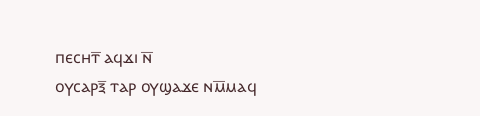ⲡⲉⲥⲏⲧ̅ ⲁϥϫⲓ ⲛ̅
ⲟⲩⲥⲁⲣⲝ̅ ⲧⲁⲣ ⲟⲩϣⲁϫⲉ ⲛⲙ̅ⲙⲁϥ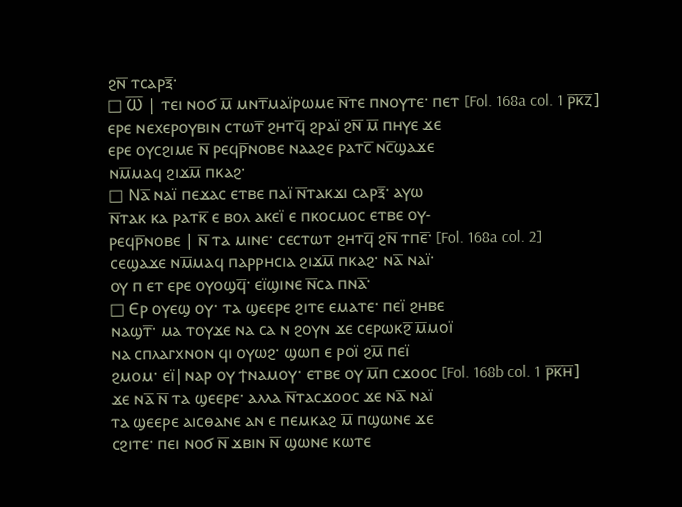ϩⲛ̅ ⲧⲥⲁⲣⲝ̅·
□ Ⲱ̅ | ⲧⲉⲓ ⲛⲟϭ ⲙ̅ ⲙⲛⲧ̅ⲙⲁⲓ̈ⲣⲱⲙⲉ ⲛ̅ⲧⲉ ⲡⲛⲟⲩⲧⲉ· ⲡⲉⲧ [Fol. 168a col. 1 ⲣ̅ⲕ̅ⲍ̅]
ⲉⲣⲉ ⲛⲉⲭⲉⲣⲟⲩⲃⲓⲛ ⲥⲧⲱⲧ̅ ϩⲏⲧϥ̅ ϩⲣⲁⲓ̈ ϩⲛ̅ ⲙ̅ ⲡⲏⲩⲉ ϫⲉ
ⲉⲣⲉ ⲟⲩⲥϩⲓⲙⲉ ⲛ̅ ⲣⲉϥⲣ̅ⲛⲟⲃⲉ ⲛⲁⲁϩⲉ ⲣⲁⲧⲥ̅ ⲛⲥ̅ϣⲁϫⲉ
ⲛⲙ̅ⲙⲁϥ ϩⲓϫⲙ̅ ⲡⲕⲁϩ·
□ Ⲛⲁ̅ ⲛⲁⲓ̈ ⲡⲉϫⲁⲥ ⲉⲧⲃⲉ ⲡⲁⲓ̈ ⲛ̅ⲧⲁⲕϫⲓ ⲥⲁⲣⲝ̅· ⲁⲩⲱ
ⲛ̅ⲧⲁⲕ ⲕⲁ ⲣⲁⲧⲕ̅ ⲉ ⲃⲟⲗ ⲁⲕⲉⲓ̈ ⲉ ⲡⲕⲟⲥⲙⲟⲥ ⲉⲧⲃⲉ ⲟⲩ‐
ⲣⲉϥⲣ̅ⲛⲟⲃⲉ | ⲛ̅ ⲧⲁ ⲙⲓⲛⲉ· ⲥⲉⲥⲧⲱⲧ ϩⲏⲧϥ̅ ϩⲛ̅ ⲧⲡⲉ̅· [Fol. 168a col. 2]
ⲥⲉϣⲁϫⲉ ⲛⲙ̅ⲙⲁϥ ⲡⲁⲣⲣⲏⲥⲓⲁ ϩⲓϫⲙ̅ ⲡⲕⲁϩ· ⲛⲁ̅ ⲛⲁⲓ̈·
ⲟⲩ ⲡ ⲉⲧ ⲉⲣⲉ ⲟⲩⲟϣϥ̅· ⲉⲓ̈ϣⲓⲛⲉ ⲛ̅ⲥⲁ ⲡⲛⲁ̅·
□ Ⲉⲣ ⲟⲩⲉϣ ⲟⲩ· ⲧⲁ ϣⲉⲉⲣⲉ ϩⲓⲧⲉ ⲉⲙⲁⲧⲉ· ⲡⲉⲓ̈ ϩⲏⲃⲉ
ⲛⲁϣⲧ̅· ⲙⲁ ⲧⲟⲩϫⲉ ⲛⲁ ⲥⲁ ⲛ ϩⲟⲩⲛ ϫⲉ ⲥⲉⲣⲱⲕϩ̅ ⲙ̅ⲙⲟⲓ̈
ⲛⲁ ⲥⲡⲗⲁⲅⲭⲛⲟⲛ ϥⲓ ⲟⲩⲱϩ· ϣⲱⲡ ⲉ ⲣⲟⲓ̈ ϩⲙ̅ ⲡⲉⲓ̈
ϩⲙⲟⲙ· ⲉⲓ̈|ⲛⲁⲣ ⲟⲩ ϯⲛⲁⲙⲟⲩ· ⲉⲧⲃⲉ ⲟⲩ ⲙ̅ⲡ ⲥϫⲟⲟⲥ [Fol. 168b col. 1 ⲣ̅ⲕ̅ⲏ̅]
ϫⲉ ⲛⲁ̅ ⲛ̅ ⲧⲁ ϣⲉⲉⲣⲉ· ⲁⲗⲗⲁ ⲛ̅ⲧⲁⲥϫⲟⲟⲥ ϫⲉ ⲛⲁ̅ ⲛⲁⲓ̈
ⲧⲁ ϣⲉⲉⲣⲉ ⲁⲓⲥⲑⲁⲛⲉ ⲁⲛ ⲉ ⲡⲉⲙⲕⲁϩ ⲙ̅ ⲡϣⲱⲛⲉ ϫⲉ
ⲥϩⲓⲧⲉ· ⲡⲉⲓ ⲛⲟϭ ⲛ̅ ϫⲃⲓⲛ ⲛ̅ ϣⲱⲛⲉ ⲕⲱⲧⲉ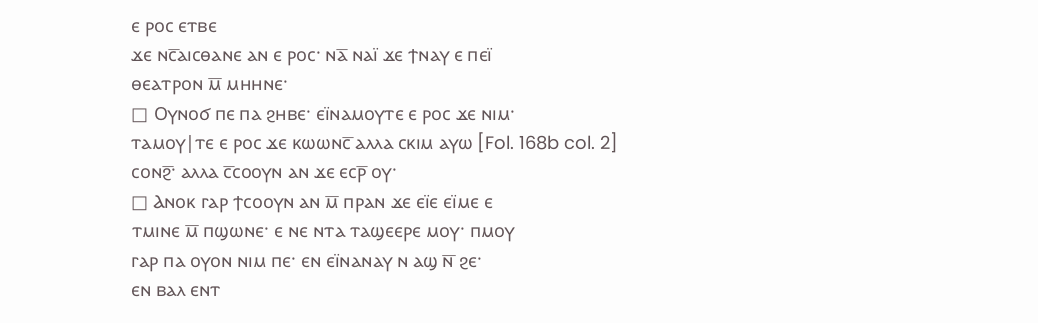ⲉ ⲣⲟⲥ ⲉⲧⲃⲉ
ϫⲉ ⲛⲥ̅ⲁⲓⲥⲑⲁⲛⲉ ⲁⲛ ⲉ ⲣⲟⲥ· ⲛⲁ̅ ⲛⲁⲓ̈ ϫⲉ ϯⲛⲁⲩ ⲉ ⲡⲉⲓ̈
ⲑⲉⲁⲧⲣⲟⲛ ⲙ̅ ⲙⲏⲏⲛⲉ·
□ Ⲟⲩⲛⲟϭ ⲡⲉ ⲡⲁ ϩⲏⲃⲉ· ⲉⲓ̈ⲛⲁⲙⲟⲩⲧⲉ ⲉ ⲣⲟⲥ ϫⲉ ⲛⲓⲙ·
ⲧⲁⲙⲟⲩ|ⲧⲉ ⲉ ⲣⲟⲥ ϫⲉ ⲕⲱⲱⲛⲥ̅ ⲁⲗⲗⲁ ⲥⲕⲓⲙ ⲁⲩⲱ [Fol. 168b col. 2]
ⲥⲟⲛϩ̅· ⲁⲗⲗⲁ ⲥ̅ⲥⲟⲟⲩⲛ ⲁⲛ ϫⲉ ⲉⲥⲣ̅ ⲟⲩ·
□ Ⲁⲛⲟⲕ ⲅⲁⲣ ϯⲥⲟⲟⲩⲛ ⲁⲛ ⲙ̅ ⲡⲣⲁⲛ ϫⲉ ⲉⲓ̈ⲉ ⲉⲓ̈ⲙⲉ ⲉ
ⲧⲙⲓⲛⲉ ⲙ̅ ⲡϣⲱⲛⲉ· ⲉ ⲛⲉ ⲛⲧⲁ ⲧⲁϣⲉⲉⲣⲉ ⲙⲟⲩ· ⲡⲙⲟⲩ
ⲅⲁⲣ ⲡⲁ ⲟⲩⲟⲛ ⲛⲓⲙ ⲡⲉ· ⲉⲛ ⲉⲓ̈ⲛⲁⲛⲁⲩ ⲛ ⲁϣ ⲛ̅ ϩⲉ·
ⲉⲛ ⲃⲁⲗ ⲉⲛⲧ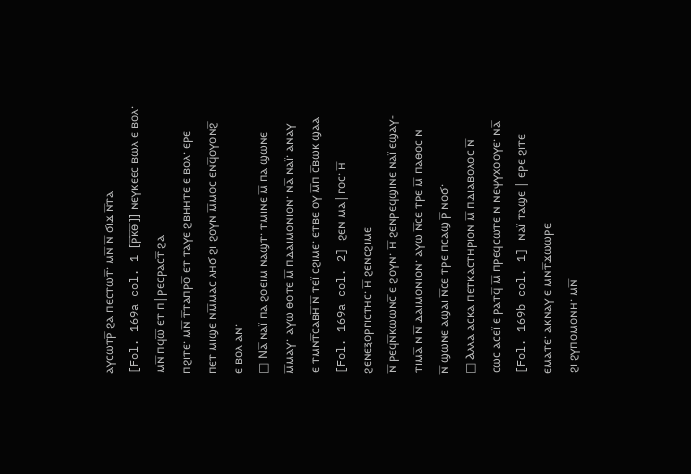ⲁⲩⲥⲱⲧⲣ̅ ϩⲁ ⲡⲉⲥⲧⲱⲧ̅· ⲙⲛ̅ ⲛ̅ ϭⲓϫ ⲛ̅ⲧⲁ
[Fol. 169a col. 1 [ⲣ̅ⲕ̅ⲑ̅]] ⲛⲉⲩⲕⲉⲉⲥ ⲃⲱⲗ ⲉ ⲃⲟⲗ· ⲙⲛ̅ ⲡϥⲱ̅ ⲉⲧ ⲡ|ⲣⲉⲥⲣⲁⲥⲧ̅ ϩⲁ
ⲡϩⲓⲧⲉ· ⲙⲛ̅ ⲧ̅ⲧⲁⲡⲣⲟ̅ ⲉⲧ ⲧⲁⲩⲉ ϩⲃⲏⲏⲧⲉ ⲉ ⲃⲟⲗ· ⲉⲣⲉ
ⲡⲉⲧ ⲙⲓϣⲉ ⲛⲙ̅ⲙⲁⲥ ⲗⲏϭ ϩⲓ ϩⲟⲩⲛ ⲙ̅ⲙⲟⲥ ⲉⲛϥ̅ⲟⲩⲟⲛϩ̅
ⲉ ⲃⲟⲗ ⲁⲛ·
□ Ⲛⲁ̅ ⲛⲁⲓ̈ ⲡⲁ ϩⲟⲉⲓⲙ ⲛⲁϣⲧ· ⲧⲙⲓⲛⲉ ⲙ̅ ⲡⲁ ϣⲱⲛⲉ
ⲙ̅ⲙⲁⲩ· ⲁⲩⲱ ⲑⲟⲧⲉ ⲙ̅ ⲡⲇⲁⲓⲙⲟⲛⲓⲟⲛ· ⲛⲁ̅ ⲛⲁⲓ̈· ⲁⲛⲁⲩ
ⲉ ⲧⲙⲛⲧ̅ⲥⲁⲃⲏ̅ ⲛ̅ ⲧⲉⲓ̈ ⲥϩⲓⲙⲉ· ⲉⲧⲃⲉ ⲟⲩ ⲙ̅ⲡ ⲥ̅ⲃⲱⲕ ϣⲁⲁ
[Fol. 169a col. 2] ϩⲉⲛ ⲙⲁ|ⲅⲟⲥ· ⲏ̅ ϩⲉⲛⲉⲝⲟⲣⲅⲓⲥⲧⲏⲥ· ⲏ̅ ϩⲉⲛⲥϩⲓⲙⲉ
ⲛ̅ ⲣⲉϥⲛ̅ⲕⲱⲱⲛⲥ̅ ⲉ ϩⲟⲩⲛ· ⲏ̅ ϩⲉⲛⲣⲉϥϣⲓⲛⲉ ⲛⲁⲓ̈ ⲉϣⲁⲩ‐
ⲧⲓⲙⲁ̅ ⲛ ⲛ̅ ⲇⲁⲓⲙⲟⲛⲓⲟⲛ· ⲁⲩⲱ ⲛ̅ⲥⲉ ⲧⲣⲉ ⲙ̅ ⲡⲁⲑⲟⲥ ⲛ
ⲛ̅ ϣⲱⲛⲉ ⲁϣⲁⲓ ⲛ̅ⲥⲉ ⲧⲣⲉ ⲡⲥⲁϣ ⲣ̅ ⲛⲟϭ·
□ Ⲁⲗⲗⲁ ⲁⲥⲕⲁ ⲡⲉⲧⲕⲁⲥⲧⲏⲣⲓⲟⲛ ⲙ̅ ⲡⲇⲓⲁⲃⲟⲗⲟⲥ ⲛ̅
ⲥⲱⲥ ⲁⲥⲉⲓ̈ ⲉ ⲣⲁⲧϥ̅ ⲙ̅ ⲡⲣⲉϥⲥⲱⲧⲉ ⲛ ⲛⲉⲯⲩⲭⲟⲟⲩⲉ· ⲛⲁ̅
[Fol. 169b col. 1] ⲛⲁⲓ̈ ⲧⲁϣⲉ | ⲉⲣⲉ ϩⲓⲧⲉ ⲉⲙⲁⲧⲉ· ⲁⲕⲛⲁⲩ ⲉ ⲙⲛⲧ̅ϫⲱⲱⲣⲉ
ϩⲓ ϩⲩⲡⲟⲙⲟⲛⲏ· ⲙⲛ̅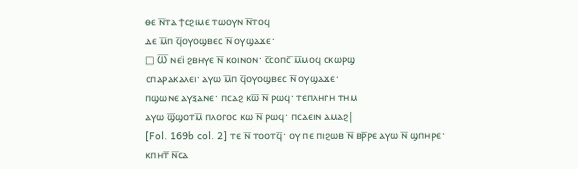ⲑⲉ ⲛ̅ⲧⲁ ϯⲥϩⲓⲙⲉ ⲧⲱⲟⲩⲛ ⲛ̅ⲧⲟϥ
ⲇⲉ ⲙ̅ⲡ ϥ̅ⲟⲩⲟϣⲃⲉⲥ ⲛ̅ ⲟⲩϣⲁϫⲉ·
□ Ⲱ̅ ⲛⲉⲓ̈ ϩⲃⲏⲩⲉ ⲛ̅ ⲕⲟⲓⲛⲟⲛ· ⲥ̅ⲥⲟⲡⲥ̅ ⲙ̅ⲙⲟϥ ⲥⲕⲱⲣϣ
ⲥⲡⲁⲣⲁⲕⲁⲗⲉⲓ· ⲁⲩⲱ ⲙ̅ⲡ ϥ̅ⲟⲩⲟϣⲃⲉⲥ ⲛ̅ ⲟⲩϣⲁϫⲉ·
ⲡϣⲱⲛⲉ ⲁⲩⲝⲁⲛⲉ· ⲡⲥⲁϩ ⲕⲱ̅ ⲛ̅ ⲣⲱϥ· ⲧⲉⲡⲗⲏⲅⲏ ⲧⲏⲙ
ⲁⲩⲱ ϣ̅ϣⲟⲧⲙ̅ ⲡⲗⲟⲅⲟⲥ ⲕⲱ ⲛ̅ ⲣⲱϥ· ⲡⲥⲁⲉⲓⲛ ⲁⲙⲁϩ|
[Fol. 169b col. 2] ⲧⲉ ⲛ̅ ⲧⲟⲟⲧϥ̅· ⲟⲩ ⲡⲉ ⲡⲓϩⲱⲃ ⲛ̅ ⲃⲣ̅ⲣⲉ ⲁⲩⲱ ⲛ̅ ϣⲡⲏⲣⲉ·
ⲕⲡⲏⲧ̅ ⲛ̅ⲥⲁ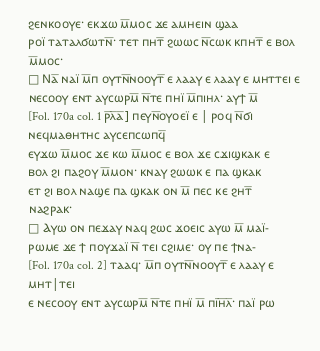ϩⲉⲛⲕⲟⲟⲩⲉ· ⲉⲕϫⲱ ⲙ̅ⲙⲟⲥ ϫⲉ ⲁⲙⲏⲉⲓⲛ ϣⲁⲁ
ⲣⲟⲓ̈ ⲧⲁⲧⲁⲗϭⲱⲧⲛ̅· ⲧⲉⲧ ⲡⲏⲧ̅ ϩⲱⲱⲥ ⲛ̅ⲥⲱⲕ ⲕⲡⲏⲧ̅ ⲉ ⲃⲟⲗ
ⲙ̅ⲙⲟⲥ·
□ Ⲛⲁ̅ ⲛⲁⲓ̈ ⲙ̅ⲡ ⲟⲩⲧⲛ̅ⲛⲟⲟⲩⲧ̅ ⲉ ⲗⲁⲁⲩ ⲉ ⲗⲁⲁⲩ ⲉ ⲙⲏⲧⲧⲉⲓ ⲉ
ⲛⲉⲥⲟⲟⲩ ⲉⲛⲧ ⲁⲩⲥⲱⲣⲙ̅ ⲛ̅ⲧⲉ ⲡⲏⲓ̈ ⲙ̅ⲡⲓⲏⲗ· ⲁⲩϯ ⲙ̅
[Fol. 170a col. 1 ⲣ̅ⲗ̅ⲁ̅] ⲡⲉⲩⲛ̅ⲟⲩⲟⲉⲓ̈ ⲉ | ⲣⲟϥ ⲛ̅ϭⲓ ⲛⲉϥⲙⲁⲑⲏⲧⲏⲥ ⲁⲩⲥⲉⲡⲥⲱⲡϥ̅
ⲉⲩϫⲱ ⲙ̅ⲙⲟⲥ ϫⲉ ⲕⲱ ⲙ̅ⲙⲟⲥ ⲉ ⲃⲟⲗ ϫⲉ ⲥϫⲓϣⲕⲁⲕ ⲉ
ⲃⲟⲗ ϩⲓ ⲡⲁϩⲟⲩ ⲙ̅ⲙⲟⲛ· ⲕⲛⲁⲩ ϩⲱⲱⲕ ⲉ ⲡⲁ ϣⲕⲁⲕ
ⲉⲧ ϩⲓ ⲃⲟⲗ ⲛⲁϣⲉ ⲡⲁ ϣⲕⲁⲕ ⲟⲛ ⲙ̅ ⲡⲉⲥ ⲕⲉ ϩⲏⲧ̅
ⲛⲁϩⲣⲁⲕ·
□ Ⲁⲩⲱ ⲟⲛ ⲡⲉϫⲁⲩ ⲛⲁϥ ϩⲱⲥ ϫⲟⲉⲓⲥ ⲁⲩⲱ ⲙ̅ ⲙⲁⲓ̈‐
ⲣⲱⲙⲉ ϫⲉ ϯ ⲡⲟⲩϫⲁⲓ̈ ⲛ̅ ⲧⲉⲓ ⲥϩⲓⲙⲉ· ⲟⲩ ⲡⲉ ϯⲛⲁ‐
[Fol. 170a col. 2] ⲧⲁⲁϥ· ⲙ̅ⲡ ⲟⲩⲧⲛ̅ⲛⲟⲟⲩⲧ̅ ⲉ ⲗⲁⲁⲩ ⲉ ⲙⲏⲧ|ⲧⲉⲓ
ⲉ ⲛⲉⲥⲟⲟⲩ ⲉⲛⲧ ⲁⲩⲥⲱⲣⲙ̅ ⲛ̅ⲧⲉ ⲡⲏⲓ̈ ⲙ̅ ⲡⲓ̅ⲏ̅ⲗ̅· ⲡⲁⲓ̈ ⲣⲱ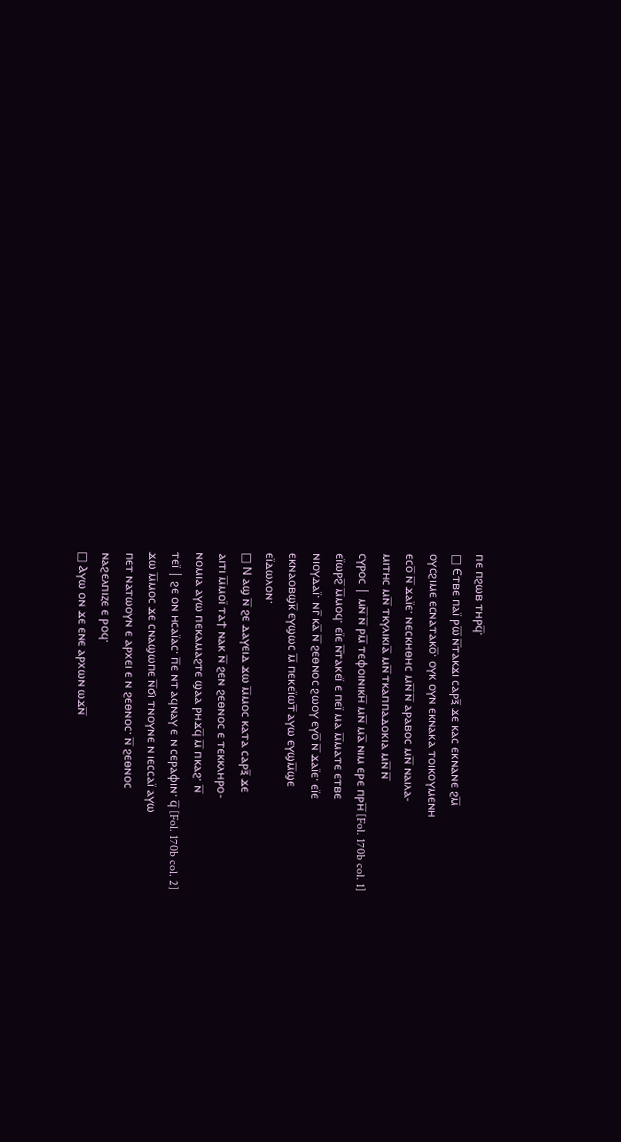ⲡⲉ ⲡϩⲱⲃ ⲧⲏⲣϥ̅·
□ Ⲉⲧⲃⲉ ⲡⲁⲓ̈ ⲣⲱ̅ ⲛ̅ⲧⲁⲕϫⲓ ⲥⲁⲣⲝ̅ ϫⲉ ⲕⲁⲥ ⲉⲕⲛⲁⲛⲉ ϩⲙ̅
ⲟⲩⲥϩⲓⲙⲉ ⲉⲥⲛⲁⲧⲁⲕⲟ̅· ⲟⲩⲕ ⲟⲩⲛ ⲉⲕⲛⲁⲕⲁ ⲧⲟⲓⲕⲟⲩⲙⲉⲛⲏ
ⲉⲥⲟ̅ ⲛ̅ ϫⲁⲓ̈ⲉ· ⲛⲉⲥⲕⲏⲑⲏⲥ ⲙⲛ̅ ⲛ̅ ⲁⲣⲁⲃⲟⲥ ⲙⲛ̅ ⲛⲁⲓⲗⲁ‐
ⲙⲓⲧⲏⲥ ⲙⲛ̅ ⲧⲕⲩⲗⲓⲕⲓⲁ̅ ⲙⲛ̅ ⲧⲕⲁⲡⲡⲁⲇⲟⲕⲓⲁ ⲙⲛ̅ ⲛ̅
ⲥⲩⲣⲟⲥ | ⲙⲛ̅ ⲛ̅ ⲣⲙ̅ ⲧⲉⲫⲟⲓⲛⲓⲕⲏ̅ ⲙⲛ̅ ⲙⲁ̅ ⲛⲓⲙ ⲉⲣⲉ ⲡⲣⲏ̅ [Fol. 170b col. 1]
ⲉⲓ̈ⲱⲣϩ̅ ⲙ̅ⲙⲟϥ· ⲉⲓ̈ⲉ ⲛ̅ⲧⲁⲕⲉⲓ̈ ⲉ ⲡⲉⲓ̈ ⲙⲁ ⲙ̅ⲙⲁⲧⲉ ⲉⲧⲃⲉ
ⲛⲓⲟⲩⲇⲁⲓ̈· ⲛⲅ̅ ⲕⲁ̅ ⲛ̅ ϩⲉⲑⲛⲟⲥ ϩⲱⲟⲩ ⲉⲩⲟ̅ ⲛ̅ ϫⲁⲓ̈ⲉ· ⲉⲓ̈ⲉ
ⲉⲕⲛⲁⲟⲃϣⲕ̅ ⲉⲩϣⲱⲥ ⲙ̅ ⲡⲉⲕⲉⲓ̈ⲱⲧ̅ ⲁⲩⲱ ⲉⲩϣⲙ̅ϣⲉ
ⲉⲓ̈ⲇⲱⲗⲟⲛ·
□ Ⲛ ⲁϣ ⲛ̅ ϩⲉ ⲇⲁⲩⲉⲓⲇ ϫⲱ ⲙ̅ⲙⲟⲥ ⲕⲁⲧⲁ ⲥⲁⲣⲝ̅ ϫⲉ
ⲁⲓⲧⲓ ⲙ̅ⲙⲟⲓ̈ ⲧⲁϯ ⲛⲁⲕ ⲛ̅ ϩⲉⲛ ϩⲉⲑⲛⲟⲥ ⲉ ⲧⲉⲕⲕⲗⲏⲣⲟ‐
ⲛⲟⲙⲓⲁ ⲁⲩⲱ ⲡⲉⲕⲁⲙⲁϩⲧⲉ ϣⲁⲁ ⲣⲏϫϥ̅ ⲙ̅ ⲡⲕⲁϩ· ⲛ̅
ⲧⲉⲓ̈ | ϩⲉ ⲟⲛ ⲏⲥⲁⲓ̈ⲁⲥ· ⲡ̅ⲉ ⲛⲧ ⲁϥⲛⲁⲩ ⲉ ⲛ ⲥⲉⲣⲁⲫⲓⲛ· ϥ̅ [Fol. 170b col. 2]
ϫⲱ ⲙ̅ⲙⲟⲥ ϫⲉ ⲥⲛⲁϣⲱⲡⲉ ⲛ̅ϭⲓ ⲧⲛⲟⲩⲛⲉ ⲛ ⲓⲉⲥⲥⲁⲓ̈ ⲁⲩⲱ
ⲡⲉⲧ ⲛⲁⲧⲱⲟⲩⲛ ⲉ ⲁⲣⲭⲉⲓ ⲉ ⲛ ϩⲉⲑⲛⲟⲥ· ⲛ̅ ϩⲉⲑⲛⲟⲥ
ⲛⲁϩⲉⲗⲡⲓⲍⲉ ⲉ ⲣⲟϥ·
□ Ⲁⲩⲱ ⲟⲛ ϫⲉ ⲉⲛⲉ ⲁⲣⲭⲱⲛ ⲱϫⲛ̅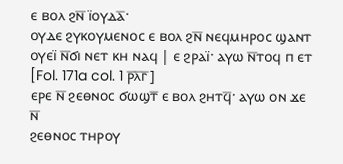ⲉ ⲃⲟⲗ ϩⲛ̅ ⲓ̈ⲟⲩⲇⲁ̅·
ⲟⲩⲇⲉ ϩⲩⲕⲟⲩⲙⲉⲛⲟⲥ ⲉ ⲃⲟⲗ ϩⲛ̅ ⲛⲉϥⲙⲏⲣⲟⲥ ϣⲁⲛⲧ
ⲟⲩⲉⲓ̈ ⲛ̅ϭⲓ ⲛⲉⲧ ⲕⲏ ⲛⲁϥ | ⲉ ϩⲣⲁⲓ̈· ⲁⲩⲱ ⲛ̅ⲧⲟϥ ⲡ ⲉⲧ [Fol. 171a col. 1 ⲣ̅ⲗ̅ⲅ̅]
ⲉⲣⲉ ⲛ̅ ϩⲉⲑⲛⲟⲥ ϭⲱϣⲧ̅ ⲉ ⲃⲟⲗ ϩⲏⲧϥ̅· ⲁⲩⲱ ⲟⲛ ϫⲉ ⲛ̅
ϩⲉⲑⲛⲟⲥ ⲧⲏⲣⲟⲩ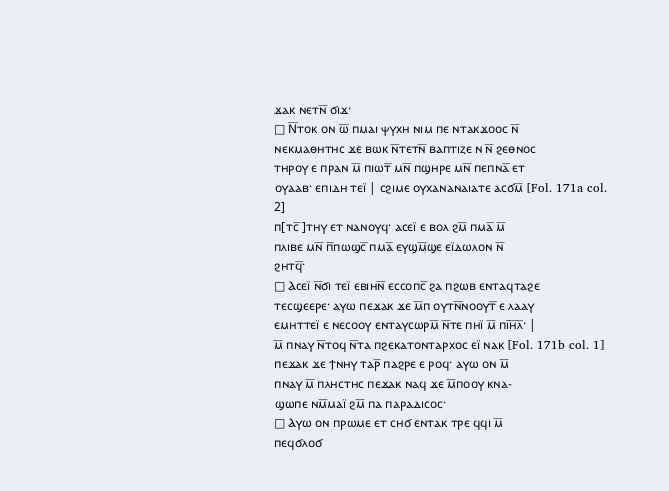ϫⲁⲕ ⲛⲉⲧⲛ̅ ϭⲓϫ·
□ Ⲛ̅ⲧⲟⲕ ⲟⲛ ⲱ̅ ⲡⲙⲁⲓ ⲯⲩⲭⲏ ⲛⲓⲙ ⲡⲉ ⲛⲧⲁⲕϫⲟⲟⲥ ⲛ̅
ⲛⲉⲕⲙⲁⲑⲏⲧⲏⲥ ϫⲉ ⲃⲱⲕ ⲛ̅ⲧⲉⲧⲛ̅ ⲃⲁⲡⲧⲓⲍⲉ ⲛ ⲛ̅ ϩⲉⲑⲛⲟⲥ
ⲧⲏⲣⲟⲩ ⲉ ⲡⲣⲁⲛ ⲙ̅ ⲡⲓⲱⲧ̅ ⲙⲛ̅ ⲡϣⲏⲣⲉ ⲙⲛ̅ ⲡⲉⲡⲛⲁ̅ ⲉⲧ
ⲟⲩⲁⲁⲃ· ⲉⲡⲓⲇⲏ ⲧⲉⲓ̈ | ⲥϩⲓⲙⲉ ⲟⲩⲭⲁⲛⲁⲛⲁⲓⲁⲧⲉ ⲁⲥϭⲙ̅ [Fol. 171a col. 2]
ⲡ[ⲧⲥ̅]ⲧⲏⲩ ⲉⲧ ⲛⲁⲛⲟⲩϥ· ⲁⲥⲉⲓ̈ ⲉ ⲃⲟⲗ ϩⲙ̅ ⲡⲙⲁ̅ ⲙ̅
ⲡⲗⲓⲃⲉ ⲙⲛ̅ ⲡ̅ⲡⲱϣⲥ̅ ⲡⲙⲁ̅ ⲉⲩϣⲙ̅ϣⲉ ⲉⲓ̈ⲇⲱⲗⲟⲛ ⲛ̅
ϩⲏⲧϥ̅·
□ Ⲁⲥⲉⲓ̈ ⲛ̅ϭⲓ ⲧⲉⲓ̈ ⲉⲃⲓⲏⲛ̅ ⲉⲥⲥⲟⲡⲥ̅ ϩⲁ ⲡϩⲱⲃ ⲉⲛⲧⲁϥⲧⲁϩⲉ
ⲧⲉⲥϣⲉⲉⲣⲉ· ⲁⲩⲱ ⲡⲉϫⲁⲕ ϫⲉ ⲙ̅ⲡ ⲟⲩⲧⲛ̅ⲛⲟⲟⲩⲧ̅ ⲉ ⲗⲁⲁⲩ
ⲉⲙⲏⲧⲧⲉⲓ̈ ⲉ ⲛⲉⲥⲟⲟⲩ ⲉⲛⲧⲁⲩⲥⲱⲣⲙ̅ ⲛ̅ⲧⲉ ⲡⲏⲓ̈ ⲙ̅ ⲡⲓ̅ⲏ̅ⲗ̅· |
ⲙ̅ ⲡⲛⲁⲩ ⲛ̅ⲧⲟϥ ⲛ̅ⲧⲁ ⲡϩⲉⲕⲁⲧⲟⲛⲧⲁⲣⲭⲟⲥ ⲉⲓ̈ ⲛⲁⲕ [Fol. 171b col. 1]
ⲡⲉϫⲁⲕ ϫⲉ ϯⲛⲏⲩ ⲧⲁⲣ̅ ⲡⲁϩⲣⲉ ⲉ ⲣⲟϥ· ⲁⲩⲱ ⲟⲛ ⲙ̅
ⲡⲛⲁⲩ ⲙ̅ ⲡⲗⲏⲥⲧⲏⲥ ⲡⲉϫⲁⲕ ⲛⲁϥ ϫⲉ ⲙ̅ⲡⲟⲟⲩ ⲕⲛⲁ‐
ϣⲱⲡⲉ ⲛⲙ̅ⲙⲁⲓ̈ ϩⲙ̅ ⲡⲁ ⲡⲁⲣⲁⲇⲓⲥⲟⲥ·
□ Ⲁⲩⲱ ⲟⲛ ⲡⲣⲱⲙⲉ ⲉⲧ ⲥⲏϭ ⲉⲛⲧⲁⲕ ⲧⲣⲉ ϥϥⲓ ⲙ̅
ⲡⲉϥϭⲗⲟϭ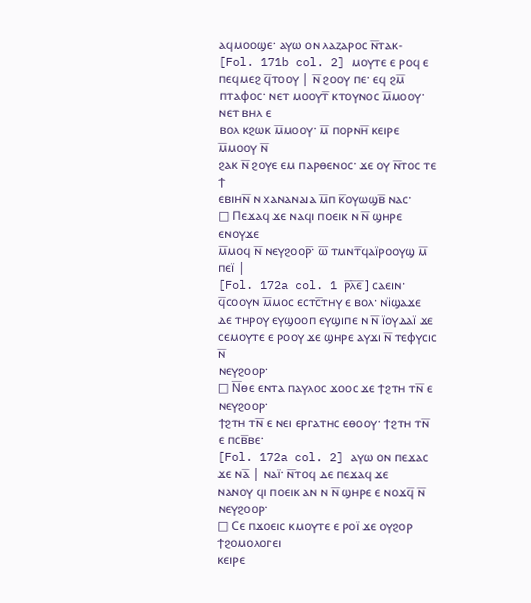ⲁϥⲙⲟⲟϣⲉ· ⲁⲩⲱ ⲟⲛ ⲗⲁⲍⲁⲣⲟⲥ ⲛ̅ⲧⲁⲕ‐
[Fol. 171b col. 2] ⲙⲟⲩⲧⲉ ⲉ ⲣⲟϥ ⲉ ⲡⲉϥⲙⲉϩ ϥ̅ⲧⲟⲟⲩ | ⲛ̅ ϩⲟⲟⲩ ⲡⲉ· ⲉϥ ϩⲙ̅
ⲡⲧⲁⲫⲟⲥ· ⲛⲉⲧ ⲙⲟⲟⲩⲧ̅ ⲕⲧⲟⲩⲛⲟⲥ ⲙ̅ⲙⲟⲟⲩ· ⲛⲉⲧ ⲃⲏⲗ ⲉ
ⲃⲟⲗ ⲕϩⲱⲕ ⲙ̅ⲙⲟⲟⲩ· ⲙ̅ ⲡⲟⲣⲛⲏ̅ ⲕⲉⲓⲣⲉ ⲙ̅ⲙⲟⲟⲩ ⲛ̅
ϩⲁⲕ ⲛ̅ ϩⲟⲩⲉ ⲉⲙ ⲡⲁⲣⲑⲉⲛⲟⲥ· ϫⲉ ⲟⲩ ⲛ̅ⲧⲟⲥ ⲧⲉ ϯ
ⲉⲃⲓⲏⲛ̅ ⲛ ⲭⲁⲛⲁⲛⲁⲓⲁ ⲙ̅ⲡ ⲕ̅ⲟⲩⲱϣⲃ̅ ⲛⲁⲥ·
□ Ⲡⲉϫⲁϥ ϫⲉ ⲛⲁϥⲓ ⲡⲟⲉⲓⲕ ⲛ ⲛ̅ ϣⲏⲣⲉ ⲉⲛⲟⲩϫⲉ
ⲙ̅ⲙⲟϥ ⲛ̅ ⲛⲉⲩϩⲟⲟⲣ̅· ⲱ̅ ⲧⲙⲛⲧ̅ϥⲁⲓ̈ⲣⲟⲟⲩϣ ⲙ̅ ⲡⲉⲓ̈ |
[Fol. 172a col. 1 ⲣ̅ⲗ̅ⲉ̅] ⲥⲁⲉⲓⲛ· ϥ̅ⲥⲟⲟⲩⲛ ⲙ̅ⲙⲟⲥ ⲉⲥⲧⲥ̅ⲧⲏⲩ ⲉ ⲃⲟⲗ· ⲛⲓ̈ϣⲁϫⲉ
ⲇⲉ ⲧⲏⲣⲟⲩ ⲉⲩϣⲟⲟⲡ ⲉⲩϣⲓⲡⲉ ⲛ ⲛ̅ ⲓ̈ⲟⲩⲇⲁⲓ̈ ϫⲉ
ⲥⲉⲙⲟⲩⲧⲉ ⲉ ⲣⲟⲟⲩ ϫⲉ ϣⲏⲣⲉ ⲁⲩϫⲓ ⲛ̅ ⲧⲉⲫⲩⲥⲓⲥ ⲛ̅
ⲛⲉⲩϩⲟⲟⲣ·
□ Ⲛ̅ⲑⲉ ⲉⲛⲧⲁ ⲡⲁⲩⲗⲟⲥ ϫⲟⲟⲥ ϫⲉ ϯϩⲧⲏ ⲧⲛ̅ ⲉ ⲛⲉⲩϩⲟⲟⲣ·
ϯϩⲧⲏ ⲧⲛ̅ ⲉ ⲛⲉⲓ ⲉⲣⲅⲁⲧⲏⲥ ⲉⲑⲟⲟⲩ· ϯϩⲧⲏ ⲧⲛ̅ ⲉ ⲡⲥⲃ̅ⲃⲉ·
[Fol. 172a col. 2] ⲁⲩⲱ ⲟⲛ ⲡⲉϫⲁⲥ ϫⲉ ⲛⲁ̅ | ⲛⲁⲓ̈· ⲛ̅ⲧⲟϥ ⲇⲉ ⲡⲉϫⲁϥ ϫⲉ
ⲛⲁⲛⲟⲩ ϥⲓ ⲡⲟⲉⲓⲕ ⲁⲛ ⲛ ⲛ̅ ϣⲏⲣⲉ ⲉ ⲛⲟϫϥ̅ ⲛ̅
ⲛⲉⲩϩⲟⲟⲣ·
□ Ⲥⲉ ⲡϫⲟⲉⲓⲥ ⲕⲙⲟⲩⲧⲉ ⲉ ⲣⲟⲓ̈ ϫⲉ ⲟⲩϩⲟⲣ ϯϩⲟⲙⲟⲗⲟⲅⲉⲓ
ⲕⲉⲓⲣⲉ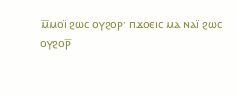ⲙ̅ⲙⲟⲓ̈ ϩⲱⲥ ⲟⲩϩⲟⲣ· ⲡϫⲟⲉⲓⲥ ⲙⲁ ⲛⲁⲓ̈ ϩⲱⲥ
ⲟⲩϩⲟⲣ̅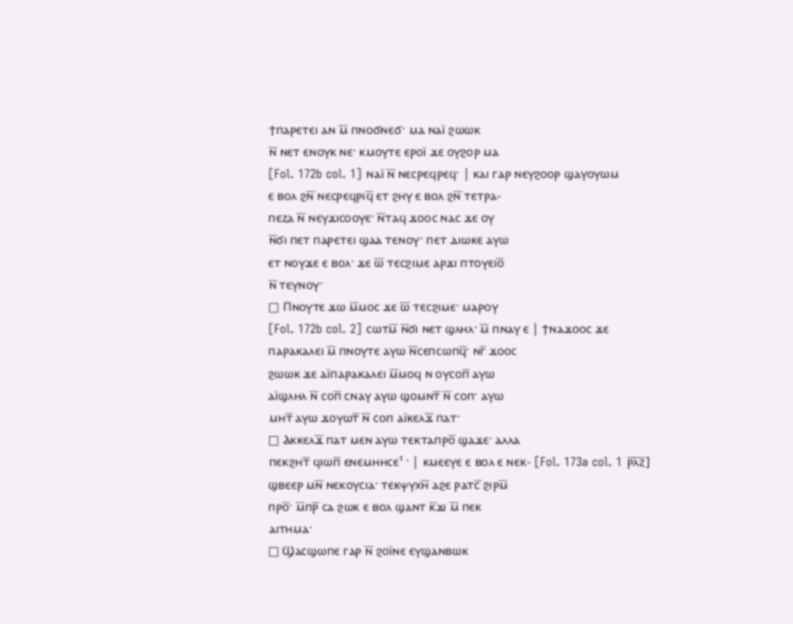ϯⲡⲁⲣⲉⲧⲉⲓ ⲁⲛ ⲙ̅ ⲡⲛⲟϭⲛⲉϭ· ⲙⲁ ⲛⲁⲓ̈ ϩⲱⲱⲕ
ⲛ̅ ⲛⲉⲧ ⲉⲛⲟⲩⲕ ⲛⲉ· ⲕⲙⲟⲩⲧⲉ ⲉⲣⲟⲓ̈ ϫⲉ ⲟⲩϩⲟⲣ ⲙⲁ
[Fol. 172b col. 1] ⲛⲁⲓ̈ ⲛ̅ ⲛⲉⲥⲣⲉϥⲣⲉϥ· | ⲕⲁⲓ ⲅⲁⲣ ⲛⲉⲩϩⲟⲟⲣ ϣⲁⲩⲟⲩⲱⲙ
ⲉ ⲃⲟⲗ ϩⲛ̅ ⲛⲉⲥⲣⲉϥⲣⲓϥ̅ ⲉⲧ ϩⲏⲩ ⲉ ⲃⲟⲗ ϩⲛ̅ ⲧⲉⲧⲣⲁ‐
ⲡⲉⲍⲁ ⲛ̅ ⲛⲉⲩϫⲓⲥⲟⲟⲩⲉ· ⲛ̅ⲧⲁϥ ϫⲟⲟⲥ ⲛⲁⲥ ϫⲉ ⲟⲩ
ⲛ̅ϭⲓ ⲡⲉⲧ ⲡⲁⲣⲉⲧⲉⲓ ϣⲁⲁ ⲧⲉⲛⲟⲩ· ⲡⲉⲧ ⲇⲓⲱⲕⲉ ⲁⲩⲱ
ⲉⲧ ⲛⲟⲩϫⲉ ⲉ ⲃⲟⲗ· ϫⲉ ⲱ̅ ⲧⲉⲥϩⲓⲙⲉ ⲁⲣϫⲓ ⲡⲧⲟⲩⲉⲓⲟ̅
ⲛ̅ ⲧⲉⲩⲛⲟⲩ·
□ Ⲡⲛⲟⲩⲧⲉ ϫⲱ ⲙ̅ⲙⲟⲥ ϫⲉ ⲱ̅ ⲧⲉⲥϩⲓⲙⲉ· ⲙⲁⲣⲟⲩ
[Fol. 172b col. 2] ⲥⲱⲧⲙ̅ ⲛ̅ϭⲓ ⲛⲉⲧ ϣⲗⲏⲗ· ⲙ̅ ⲡⲛⲁⲩ ⲉ | ϯⲛⲁϫⲟⲟⲥ ϫⲉ
ⲡⲁⲣⲁⲕⲁⲗⲉⲓ ⲙ̅ ⲡⲛⲟⲩⲧⲉ ⲁⲩⲱ ⲛ̅ⲥⲉⲡⲥⲱⲡϥ̅· ⲛⲅ̅ ϫⲟⲟⲥ
ϩⲱⲱⲕ ϫⲉ ⲁⲓ̈ⲡⲁⲣⲁⲕⲁⲗⲉⲓ ⲙ̅ⲙⲟϥ ⲛ ⲟⲩⲥⲟⲡ̅ ⲁⲩⲱ
ⲁⲓ̈ϣⲗⲏⲗ ⲛ̅ ⲥⲟⲡ̅ ⲥⲛⲁⲩ ⲁⲩⲱ ϣⲟⲙⲛⲧ̅ ⲛ̅ ⲥⲟⲡ· ⲁⲩⲱ
ⲙⲏⲧ̅ ⲁⲩⲱ ϫⲟⲩⲱⲧ̅ ⲛ̅ ⲥⲟⲡ ⲁⲓ̈ⲕⲉⲗϫ̅ ⲡⲁⲧ·
□ Ⲁⲕⲕⲉⲗϫ̅ ⲡⲁⲧ ⲙⲉⲛ ⲁⲩⲱ ⲧⲉⲕⲧⲁⲡⲣⲟ̅ ϣⲁϫⲉ· ⲁⲗⲗⲁ
ⲡⲉⲕϩⲏⲧ̅ ϥⲓⲱⲡ̅ ⲉⲛⲉⲙⲏⲏⲥⲉ¹ · | ⲕⲙⲉⲉⲩⲉ ⲉ ⲃⲟⲗ ⲉ ⲛⲉⲕ‐ [Fol. 173a col. 1 ⲣ̅ⲗ̅ⲍ̅]
ϣⲃⲉⲉⲣ ⲙⲛ̅ ⲛⲉⲕⲟⲩⲥⲓⲁ· ⲧⲉⲕⲯⲩⲭⲏ̅ ⲁϩⲉ ⲣⲁⲧⲥ̅ ϩⲓⲣⲙ̅
ⲡⲣⲟ̅· ⲙ̅ⲡⲣ̅ ⲥⲁ ϩⲱⲕ ⲉ ⲃⲟⲗ ϣⲁⲛⲧ ⲕ̅ϫⲓ ⲙ̅ ⲡⲉⲕ
ⲁⲓⲧⲏⲙⲁ·
□ Ϣⲁⲥϣⲱⲡⲉ ⲅⲁⲣ ⲛ̅ ϩⲟⲓ̈ⲛⲉ ⲉⲩϣⲁⲛⲃⲱⲕ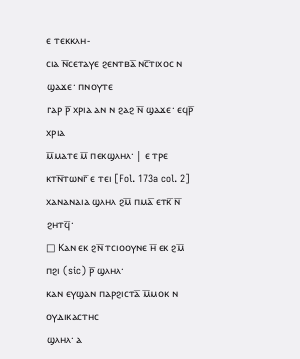ⲉ ⲧⲉⲕⲕⲗⲏ‐
ⲥⲓⲁ ⲛ̅ⲥⲉⲧⲁⲩⲉ ϩⲉⲛⲧⲃⲁ̅ ⲛⲥ̅ⲧⲓⲭⲟⲥ ⲛ ϣⲁϫⲉ· ⲡⲛⲟⲩⲧⲉ
ⲅⲁⲣ ⲣ̅ ⲭⲣⲓⲁ ⲁⲛ ⲛ ϩⲁϩ ⲛ̅ ϣⲁϫⲉ· ⲉϥⲣ̅ ⲭⲣⲓⲁ
ⲙ̅ⲙⲁⲧⲉ ⲙ̅ ⲡⲉⲕϣⲗⲏⲗ· | ⲉ ⲧⲣⲉ ⲕⲧⲛ̅ⲧⲱⲛⲅ̅ ⲉ ⲧⲉⲓ [Fol. 173a col. 2]
ⲭⲁⲛⲁⲛⲁⲓⲁ ϣⲗⲏⲗ ϩⲙ̅ ⲡⲙⲁ̅ ⲉⲧⲕ̅ ⲛ̅ ϩⲏⲧϥ̅·
□ Ⲕⲁⲛ ⲉⲕ ϩⲛ̅ ⲧⲥⲓⲟⲟⲩⲛⲉ ⲏ̅ ⲉⲕ ϩⲙ̅ ⲡϩⲓ (sic) ⲣ̅ ϣⲗⲏⲗ·
ⲕⲁⲛ ⲉⲩϣⲁⲛ ⲡⲁⲣϩⲓⲥⲧⲁ̅ ⲙ̅ⲙⲟⲕ ⲛ ⲟⲩⲇⲓⲕⲁⲥⲧⲏⲥ
ϣⲗⲏⲗ· ⲁ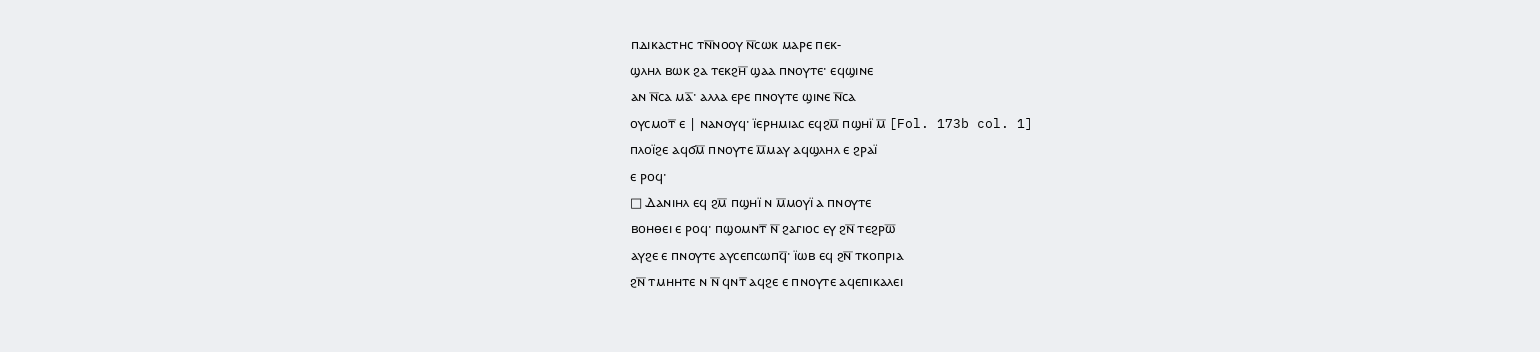ⲡⲇⲓⲕⲁⲥⲧⲏⲥ ⲧⲛ̅ⲛⲟⲟⲩ ⲛ̅ⲥⲱⲕ ⲙⲁⲣⲉ ⲡⲉⲕ‐
ϣⲗⲏⲗ ⲃⲱⲕ ϩⲁ ⲧⲉⲕϩⲏ̅ ϣⲁⲁ ⲡⲛⲟⲩⲧⲉ· ⲉϥϣⲓⲛⲉ
ⲁⲛ ⲛ̅ⲥⲁ ⲙⲁ̅· ⲁⲗⲗⲁ ⲉⲣⲉ ⲡⲛⲟⲩⲧⲉ ϣⲓⲛⲉ ⲛ̅ⲥⲁ
ⲟⲩⲥⲙⲟⲧ̅ ⲉ | ⲛⲁⲛⲟⲩϥ· ⲓ̈ⲉⲣⲏⲙⲓⲁⲥ ⲉϥϩⲙ̅ ⲡϣⲏⲓ̈ ⲙ̅ [Fol. 173b col. 1]
ⲡⲗⲟⲓ̈ϩⲉ ⲁϥϭⲙ̅ ⲡⲛⲟⲩⲧⲉ ⲙ̅ⲙⲁⲩ ⲁϥϣⲗⲏⲗ ⲉ ϩⲣⲁⲓ̈
ⲉ ⲣⲟϥ·
□ Ⲇⲁⲛⲓⲏⲗ ⲉϥ ϩⲙ̅ ⲡϣⲏⲓ̈ ⲛ ⲙ̅ⲙⲟⲩⲓ̈ ⲁ ⲡⲛⲟⲩⲧⲉ
ⲃⲟⲏⲑⲉⲓ ⲉ ⲣⲟϥ· ⲡϣⲟⲙⲛⲧ̅ ⲛ̅ ϩⲁⲅⲓⲟⲥ ⲉⲩ ϩⲛ̅ ⲧⲉϩⲣⲱ̅
ⲁⲩϩⲉ ⲉ ⲡⲛⲟⲩⲧⲉ ⲁⲩⲥⲉⲡⲥⲱⲡϥ̅· ⲓ̈ⲱⲃ ⲉϥ ϩⲛ̅ ⲧⲕⲟⲡⲣⲓⲁ
ϩⲛ̅ ⲧⲙⲏⲏⲧⲉ ⲛ ⲛ̅ ϥⲛⲧ̅ ⲁϥϩⲉ ⲉ ⲡⲛⲟⲩⲧⲉ ⲁϥⲉⲡⲓⲕⲁⲗⲉⲓ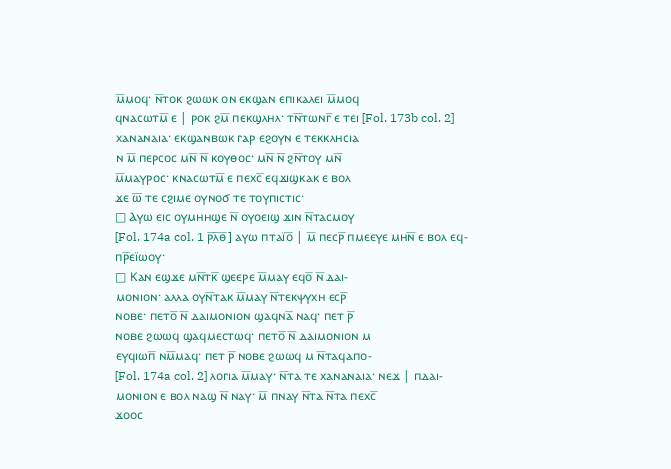ⲙ̅ⲙⲟϥ· ⲛ̅ⲧⲟⲕ ϩⲱⲱⲕ ⲟⲛ ⲉⲕϣⲁⲛ ⲉⲡⲓⲕⲁⲗⲉⲓ ⲙ̅ⲙⲟϥ
ϥⲛⲁⲥⲱⲧⲙ̅ ⲉ | ⲣⲟⲕ ϩⲙ̅ ⲡⲉⲕϣⲗⲏⲗ· ⲧⲛ̅ⲧⲱⲛⲅ̅ ⲉ ⲧⲉⲓ [Fol. 173b col. 2]
ⲭⲁⲛⲁⲛⲁⲓⲁ· ⲉⲕϣⲁⲛⲃⲱⲕ ⲅⲁⲣ ⲉϩⲟⲩⲛ ⲉ ⲧⲉⲕⲕⲗⲏⲥⲓⲁ
ⲛ ⲙ̅ ⲡⲉⲣⲥⲟⲥ ⲙⲛ̅ ⲛ̅ ⲕⲟⲩⲑⲟⲥ· ⲙⲛ̅ ⲛ̅ ϩⲛ̅ⲧⲟⲩ ⲙⲛ̅
ⲙ̅ⲙⲁⲩⲣⲟⲥ· ⲕⲛⲁⲥⲱⲧⲙ̅ ⲉ ⲡⲉⲭⲥ̅ ⲉϥϫⲓϣⲕⲁⲕ ⲉ ⲃⲟⲗ
ϫⲉ ⲱ̅ ⲧⲉ ⲥϩⲓⲙⲉ ⲟⲩⲛⲟϭ ⲧⲉ ⲧⲟⲩⲡⲓⲥⲧⲓⲥ·
□ Ⲁⲩⲱ ⲉⲓⲥ ⲟⲩⲙⲏⲏϣⲉ ⲛ̅ ⲟⲩⲟⲉⲓϣ ϫⲓⲛ ⲛ̅ⲧⲁⲥⲙⲟⲩ
[Fol. 174a col. 1 ⲣ̅ⲗ̅ⲑ̅] ⲁⲩⲱ ⲡⲧⲁⲓ̈ⲟ̅ | ⲙ̅ ⲡⲉⲥⲣ̅ ⲡⲙⲉⲉⲩⲉ ⲙⲏⲛ̅ ⲉ ⲃⲟⲗ ⲉϥ‐
ⲡⲣ̅ⲉⲓ̈ⲱⲟⲩ·
□ Ⲕⲁⲛ ⲉϣϫⲉ ⲙⲛ̅ⲧⲕ̅ ϣⲉⲉⲣⲉ ⲙ̅ⲙⲁⲩ ⲉϥⲟ̅ ⲛ̅ ⲇⲁⲓ‐
ⲙⲟⲛⲓⲟⲛ· ⲁⲗⲗⲁ ⲟⲩⲛ̅ⲧⲁⲕ ⲙ̅ⲙⲁⲩ ⲛ̅ⲧⲉⲕⲯⲩⲭⲏ ⲉⲥⲣ̅
ⲛⲟⲃⲉ· ⲡⲉⲧⲟ̅ ⲛ̅ ⲇⲁⲓⲙⲟⲛⲓⲟⲛ ϣⲁϥⲛⲁ̅ ⲛⲁϥ· ⲡⲉⲧ ⲣ̅
ⲛⲟⲃⲉ ϩⲱⲱϥ ϣⲁϥⲙⲉⲥⲧⲱϥ· ⲡⲉⲧⲟ̅ ⲛ̅ ⲇⲁⲓⲙⲟⲛⲓⲟⲛ ⲙ
ⲉⲩϥⲓⲱⲡ̅ ⲛⲙ̅ⲙⲁϥ· ⲡⲉⲧ ⲣ̅ ⲛⲟⲃⲉ ϩⲱⲱϥ ⲙ ⲛ̅ⲧⲁϥⲁⲡⲟ‐
[Fol. 174a col. 2] ⲗⲟⲅⲓⲁ ⲙ̅ⲙⲁⲩ· ⲛ̅ⲧⲁ ⲧⲉ ⲭⲁⲛⲁⲛⲁⲓⲁ· ⲛⲉϫ | ⲡⲇⲁⲓ‐
ⲙⲟⲛⲓⲟⲛ ⲉ ⲃⲟⲗ ⲛⲁϣ ⲛ̅ ⲛⲁⲩ· ⲙ̅ ⲡⲛⲁⲩ ⲛ̅ⲧⲁ ⲛ̅ⲧⲁ ⲡⲉⲭⲥ̅
ϫⲟⲟⲥ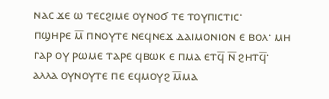ⲛⲁⲥ ϫⲉ ⲱ ⲧⲉⲥϩⲓⲙⲉ ⲟⲩⲛⲟϭ ⲧⲉ ⲧⲟⲩⲡⲓⲥⲧⲓⲥ·
ⲡϣⲏⲣⲉ ⲙ̅ ⲡⲛⲟⲩⲧⲉ ⲛⲉϥⲛⲉϫ ⲇⲁⲓⲙⲟⲛⲓⲟⲛ ⲉ ⲃⲟⲗ· ⲙⲏ
ⲅⲁⲣ ⲟⲩ ⲣⲱⲙⲉ ⲧⲁⲣⲉ ϥⲃⲱⲕ ⲉ ⲡⲙⲁ ⲉⲧϥ̅ ⲛ̅ ϩⲏⲧϥ̅·
ⲁⲗⲗⲁ ⲟⲩⲛⲟⲩⲧⲉ ⲡⲉ ⲉϥⲙⲟⲩϩ ⲙ̅ⲙⲁ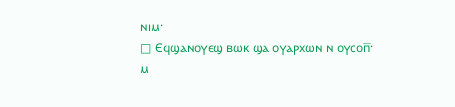ⲛⲓⲙ·
□ Ⲉϥϣⲁⲛⲟⲩⲉϣ ⲃⲱⲕ ϣⲁ ⲟⲩⲁⲣⲭⲱⲛ ⲛ ⲟⲩⲥⲟⲡ̅· ⲙ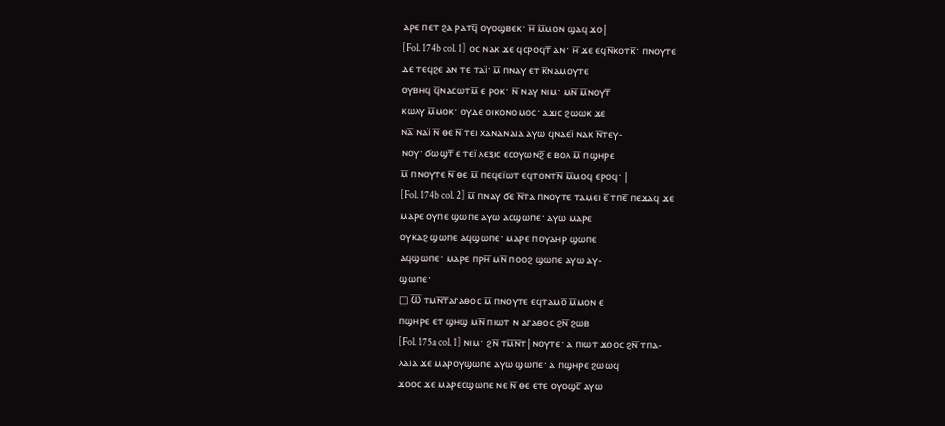ⲁⲣⲉ ⲡⲉⲧ ϩⲁ ⲣⲁⲧϥ̅ ⲟⲩⲟϣⲃⲉⲕ· ⲏ̅ ⲙ̅ⲙⲟⲛ ϣⲁϥ ϫⲟ|
[Fol. 174b col. 1] ⲟⲥ ⲛⲁⲕ ϫⲉ ϥⲥⲣⲟϥⲧ̅ ⲁⲛ· ⲏ̅ ϫⲉ ⲉϥⲛ̅ⲕⲟⲧⲕ̅· ⲡⲛⲟⲩⲧⲉ
ⲇⲉ ⲧⲉϥϩⲉ ⲁⲛ ⲧⲉ ⲧⲁⲓ̈· ⲙ̅ ⲡⲛⲁⲩ ⲉⲧ ⲕ̅ⲛⲁⲙⲟⲩⲧⲉ
ⲟⲩⲃⲏϥ ϥ̅ⲛⲁⲥⲱⲧⲙ̅ ⲉ ⲣⲟⲕ· ⲛ̅ ⲛⲁⲩ ⲛⲓⲙ· ⲙⲛ̅ ⲙ̅ⲛⲟⲩⲧ̅
ⲕⲱⲗⲩ ⲙ̅ⲙⲟⲕ· ⲟⲩⲇⲉ ⲟⲓⲕⲟⲛⲟⲙⲟⲥ· ⲁϫⲓⲥ ϩⲱⲱⲕ ϫⲉ
ⲛⲁ̅ ⲛⲁⲓ̈ ⲛ̅ ⲑⲉ ⲛ̅ ⲧⲉⲓ ⲭⲁⲛⲁⲛⲁⲓⲁ ⲁⲩⲱ ϥⲛⲁⲉⲓ̈ ⲛⲁⲕ ⲛ̅ⲧⲉⲩ‐
ⲛⲟⲩ· ϭⲱϣⲧ̅ ⲉ ⲧⲉⲓ̈ ⲗⲉⲝⲓⲥ ⲉⲥⲟⲩⲱⲛϩ̅ ⲉ ⲃⲟⲗ ⲙ̅ ⲡϣⲏⲣⲉ
ⲙ̅ ⲡⲛⲟⲩⲧⲉ ⲛ̅ ⲑⲉ ⲙ̅ ⲡⲉϥⲉⲓ̈ⲱⲧ ⲉϥⲧⲟⲛⲧⲛ̅ ⲙ̅ⲙⲟϥ ⲉⲣⲟϥ· |
[Fol. 174b col. 2] ⲙ̅ ⲡⲛⲁⲩ ϭⲉ ⲛ̅ⲧⲁ ⲡⲛⲟⲩⲧⲉ ⲧⲁⲙⲉⲓ ⲉ̅ ⲧⲡⲉ̅ ⲡⲉϫⲁϥ ϫⲉ
ⲙⲁⲣⲉ ⲟⲩⲡⲉ ϣⲱⲡⲉ ⲁⲩⲱ ⲁⲥϣⲱⲡⲉ· ⲁⲩⲱ ⲙⲁⲣⲉ
ⲟⲩⲕⲁϩ ϣⲱⲡⲉ ⲁϥϣⲱⲡⲉ· ⲙⲁⲣⲉ ⲡⲟⲩⲁⲏⲣ ϣⲱⲡⲉ
ⲁϥϣⲱⲡⲉ· ⲙⲁⲣⲉ ⲡⲣⲏ̅ ⲙⲛ̅ ⲡⲟⲟϩ ϣⲱⲡⲉ ⲁⲩⲱ ⲁⲩ‐
ϣⲱⲡⲉ·
□ Ⲱ̅ ⲧⲙⲛ̅ⲧ̅ⲁⲅⲁⲑⲟⲥ ⲙ̅ ⲡⲛⲟⲩⲧⲉ ⲉϥⲧⲁⲙⲟ̅ ⲙ̅ⲙⲟⲛ ⲉ
ⲡϣⲏⲣⲉ ⲉⲧ ϣⲏϣ ⲙⲛ̅ ⲡⲓⲱⲧ ⲛ ⲁⲅⲁⲑⲟⲥ ϩⲛ̅ ϩⲱⲃ
[Fol. 175a col. 1] ⲛⲓⲙ· ϩⲛ̅ ⲧⲙ̅ⲛ̅ⲧ|ⲛⲟⲩⲧⲉ· ⲁ ⲡⲓⲱⲧ ϫⲟⲟⲥ ϩⲛ̅ ⲧⲡⲁ‐
ⲗⲁⲓⲁ ϫⲉ ⲙⲁⲣⲟⲩϣⲱⲡⲉ ⲁⲩⲱ ϣⲱⲡⲉ· ⲁ ⲡϣⲏⲣⲉ ϩⲱⲱϥ
ϫⲟⲟⲥ ϫⲉ ⲙⲁⲣⲉⲥϣⲱⲡⲉ ⲛⲉ ⲛ̅ ⲑⲉ ⲉⲧⲉ ⲟⲩⲟϣⲥ̅ ⲁⲩⲱ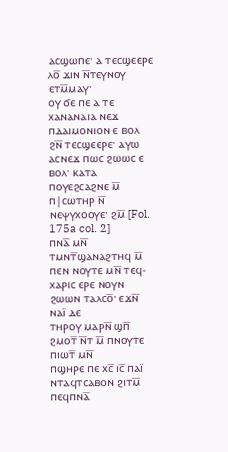ⲁⲥϣⲱⲡⲉ· ⲁ ⲧⲉⲥϣⲉⲉⲣⲉ ⲗⲟ̅ ϫⲓⲛ ⲛ̅ⲧⲉⲩⲛⲟⲩ ⲉⲧⲙ̅ⲙⲁⲩ·
ⲟⲩ ϭⲉ ⲡⲉ ⲁ ⲧⲉ ⲭⲁⲛⲁⲛⲁⲓⲁ ⲛⲉϫ ⲡⲇⲁⲓⲙⲟⲛⲓⲟⲛ ⲉ ⲃⲟⲗ
ϩⲛ̅ ⲧⲉⲥϣⲉⲉⲣⲉ· ⲁⲩⲱ ⲁⲥⲛⲉϫ ⲡⲱⲥ ϩⲱⲱⲥ ⲉ ⲃⲟⲗ· ⲕⲁⲧⲁ
ⲡⲟⲩⲉϩⲥⲁϩⲛⲉ ⲙ̅ ⲡ|ⲥⲱⲧⲏⲣ ⲛ̅ ⲛⲉⲯⲩⲭⲟⲟⲩⲉ· ϩⲙ̅ [Fol. 175a col. 2]
ⲡⲛⲁ̅ ⲙⲛ̅ ⲧⲙⲛⲧ̅ϣⲁⲛⲁϩⲧⲏϥ ⲙ̅ ⲡⲉⲛ ⲛⲟⲩⲧⲉ ⲙⲛ̅ ⲧⲉϥ‐
ⲭⲁⲣⲓⲥ ⲉⲣⲉ ⲛⲟⲩⲛ ϩⲱⲱⲛ ⲧⲁⲗⲥⲟ̅· ⲉϫⲛ̅ ⲛⲁⲓ̈ ⲇⲉ
ⲧⲏⲣⲟⲩ ⲙⲁⲣⲛ̅ ϣⲡ̅ ϩⲙⲟⲧ̅ ⲛ̅ⲧ ⲙ̅ ⲡⲛⲟⲩⲧⲉ ⲡⲓⲱⲧ̅ ⲙⲛ̅
ⲡϣⲏⲣⲉ ⲡⲉ ⲭⲥ̅ ⲓⲥ̅ ⲡⲁⲓ̈ ⲛⲧⲁϥⲧⲥⲁⲃⲟⲛ ϩⲓⲧⲙ̅ ⲡⲉϥⲡⲛⲁ̅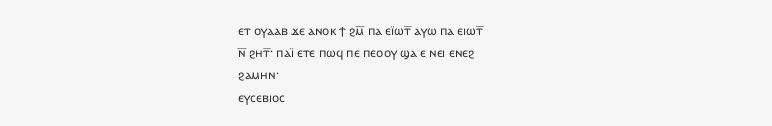ⲉⲧ ⲟⲩⲁⲁⲃ ϫⲉ ⲁⲛⲟⲕ ϯ ϩⲙ̅ ⲡⲁ ⲉⲓ̈ⲱⲧ̅ ⲁⲩⲱ ⲡⲁ ⲉⲓⲱⲧ̅
ⲛ̅ ϩⲏⲧ̅· ⲡⲁⲓ̈ ⲉⲧⲉ ⲡⲱϥ ⲡⲉ ⲡⲉⲟⲟⲩ ϣⲁ ⲉ ⲛⲉⲓ ⲉⲛⲉϩ
ϩⲁⲙⲏⲛ·
ⲉⲩⲥⲉⲃⲓⲟⲥ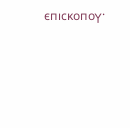ⲉⲡⲓⲥⲕⲟⲡⲟⲩ·